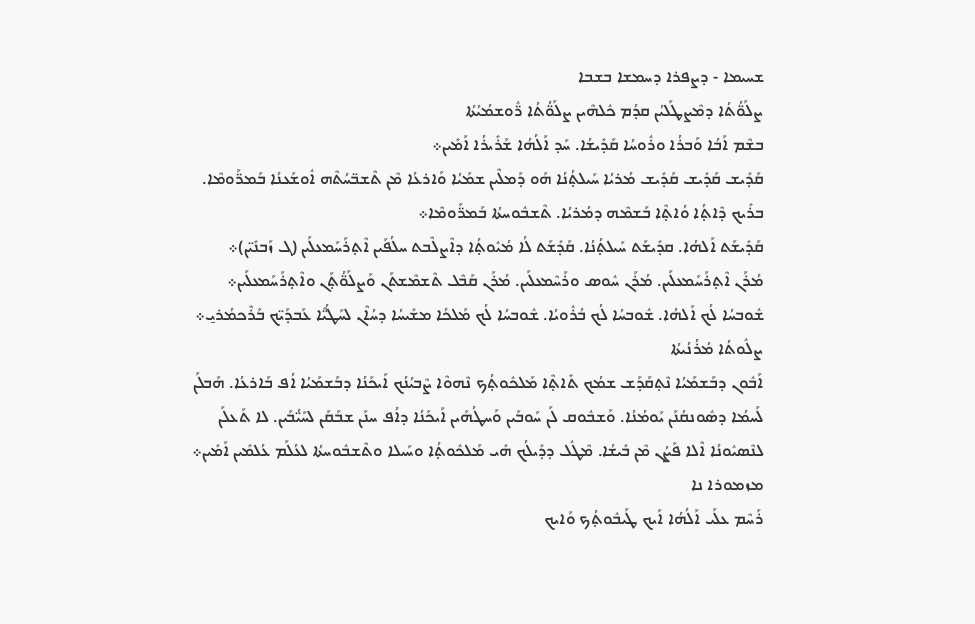ܫܚܝܡܐ - ܕܨܦܪܐ ܕܚܡܫܐ ܒܫܒܐ
ܨܠܰܘ̈ܳܬܳܐ ܕܡܶܨܛܰܠܝܳܢ ܩܕܳܡ ܟܽܠܗܶܝܢ ܨܠܰܘ̈ܳܬܳܐ ܪ̈ܽܘܫܡܳܝܳܬܳܐ
ܒܫܶܡ ܐܰܒܳܐ ܘܰܒܪܳܐ ܘܪܽܘܚܳܐ ܩܰܕܺܝܫܳܐ. ܚܰܕ ܐܰܠܳܗܳܐ ܫܰܪܺܝܪܳܐ ܐܰܡܺܝܢ܀
ܩܰܕܺܝܫ ܩܰܕܺܝܫ ܩܰܕܺܝܫ ܡܳܪܝܳܐ ܚܰܝܠܬ̣ܳܢܳܐ ܗܰܘ ܕܰܡܠܶܝܢ ܫܡܰܝܳܐ ܘܰܐܪܥܳܐ ܡܶܢ ܬܶܫܒ̈ܚܳܬܶܗ ܐܽܘܫܰܥܢܳܐ ܒܰܡܪ̈ܰܘܡܶܐ. ܒܪܺܝܟ ܕܶܐܬ̣ܳܐ ܘܳܐܬ̣ܶܐ ܒܰܫܡܶܗ ܕܡܳܪܝܳܐ. ܬܶܫܒܽܘܚܬܳܐ ܒܰܡܪ̈ܰܘܡܶܐ܀
ܩܰܕܺܝܫܰܬ ܐܰܠܗܳܐ. ܩܕܺܝܫܰܬ ܚܰܝܠܬ̣ܳܢܳܐ. ܩܰܕܺܫܰܬ ܠܳܐ ܡܳܝܽܘܬ̣ܳܐ ܕܐܶܨܠܶܒܬ ܚܠܳܦܰܝܢ ܐܶܬ̣ܪܰܚܰܡܥܠܰܝܢ (ܓ ܙܰܒܢܺܝ̈ܢ)܀
ܡܳܪܰܢ ܐܶܬ̣ܪܰܚܰܡܥܠܰܝܢ. ܡܳܪܰܢ ܚܽܘܣ ܘܪܰܚܶܡܥܠܰܝܢ. ܡܳܪܰܢ ܩܰܒܶܠ ܬܶܫܡܶܫܬܰܢ ܘܰܨܠܰܘ̈ܳܬ̣ܰܢ ܘܐܶܬ̣ܪܰܚܰܡܥܠܰܝܢ܀
ܫܽܘܒܚܳܐ ܠܳܟ ܐܰܠܗܳܐ. ܫܽܘܒܚܳܐ ܠܳܟ ܒܳܪܽܘܝܳܐ. ܫܽܘܒܚܳܐ ܠܳܟ ܡܰܠܟܳܐ ܡܫܺܝܚܳܐ ܕܚܳܐܶܢ ܠܚܰܛܳܝ̈ܶܐ ܥܰܒܕܰܝ̈ܟ ܒܰܪܶܟܡܳܪܝ̱܀
ܨܠܽܘܬܳܐ ܡܳܪܳܢܳܝܬܳܐ
ܐܰܒܽܘܢ ܕܒܰܫܡܰܝܳܐ ܢܶܬ̣ܩܰܕܰܫ ܫܡܳܟ ܬܺܐܬ̣ܶܐ ܡܰܠܟܽܘܬ̣ܳܟ ܢܶܗܘܶܐ ܨܶܒܝܳܢܳܟ ܐܰܝܟܰܢܳܐ ܕܒܰܫܡܰܝܳܐ ܐܳܦ ܒܰܐܪܥܳܐ. ܗܰܒܠܰܢ ܠܰܚܡܳܐ ܕܣܽܘܢܩܳܢܰܢ ܝܰܘܡܳܢܳܐ. ܘܰܫܒܽܘܩ ܠܰܢ ܚܰܘܒܰܝܢ ܘܰܚܛܳܗܰܝܢ ܐܰܝܟܰܢܳܐ ܕܐܳܦ ܚܢܰܢ ܫܒܰܩܰܢ ܠܚܰܝ̈ܳܒܰܝܢ. ܠܐ ܬܰܥܠܰܢ ܠܢܶܣܝܽܘܢܳܐ ܐܶܠܐ ܦܰܨܳܢ ܡܶܢ ܒܺܝܫܳܐ. ܡܶܛܽܠ ܕܕܺܝܠܳܟ ܗܺܝ ܡܰܠܟܽܘܬ̣ܳܐ ܘܚܰܝܠܐ ܘܬܶܫܒܽܘܚܬܳܐ ܠܥܳܠܰܡ ܥܳܠܡܺܝܢ ܐܰܡܺܝܢ܀
ܡܙܡܘܪܐ ܢܐ
ܪܰܚܶܡ ܥܠܰܝ ܐܰܠܳܗܳܐ ܐܰܝܟ ܛܰܝܒܽܘܬ̣ܳܟ ܘܰܐܝܟ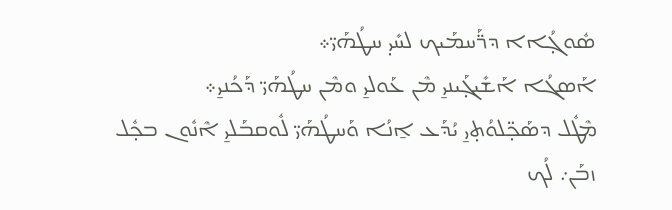ܣܽܘܓ̣ܳܐܐ ܕܪ̈ܰܚܡܰܝܟ ܠܚܺܝ̣ ܚܛܳܗܰܝ̈܀
ܐܰܣܓܳܐ ܐܰܫܺܝܓ̣ܰܝܢܝ̱ ܡܶܢ ܥܰܘܠܝ̱ ܘܡܶܢ ܚܛܳܗܰܝ̈ ܕܰܟܳܢܝ̱܀
ܡܶܛܽܠ ܕܣܰܟ̣̈ܠܘܳܬ̣ܝ̱ ܝܳܕܰܥ ܐ̱ܢܳܐ ܘܰܚܛܳܗܰܝ̈ ܠܽܘܩܒܰܠܝ̱ ܐܶܢܽܘܢ ܒܟ̣ܽܠ ܙܒܰܢ܇ ܠܳܟ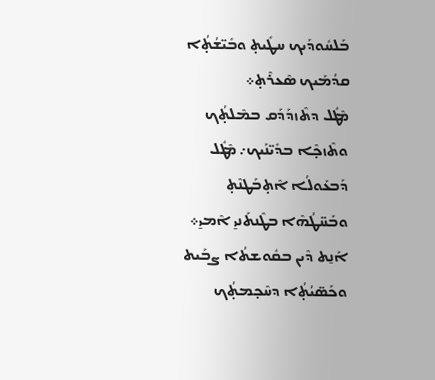ܒܰܠܚܽܘܕܰܝܟ ܚܛܺܝܬ̣ ܘܒܺܝ̈ܫܳܬ̣ܳܐ ܩܕܳܡܰܝܟ ܣܶܥܪܶܬ̣܀
ܡܶܛܽܠ ܕܬܶܙܕܰܕܰܩ ܒܡܶܠܬ̣ܳܟ ܘܬܶܙܟ̣ܶܐ ܒܕܺܝ̈ܢܰܝܟ܇ ܡܶܛܽܠ ܕܰܒܥܰܘܠܳܐ ܐܶܬ̣ܒܰܛܢܶܬ̣ ܘܒܰܚ̈ܛܳܗܶܐ ܒܛܶܢܬܰܢܝ̱ ܐܶܡܝ̱܀
ܐܰܢ̱ܬ ܕܶܝܢ ܒܩܽܘܫܬܳܐ ܨܒܰܝܬ ܘܟܰܣ̈ܝܳܬ̣ܳܐ ܕܚܶܟ̣ܡܬ̣ܳܟ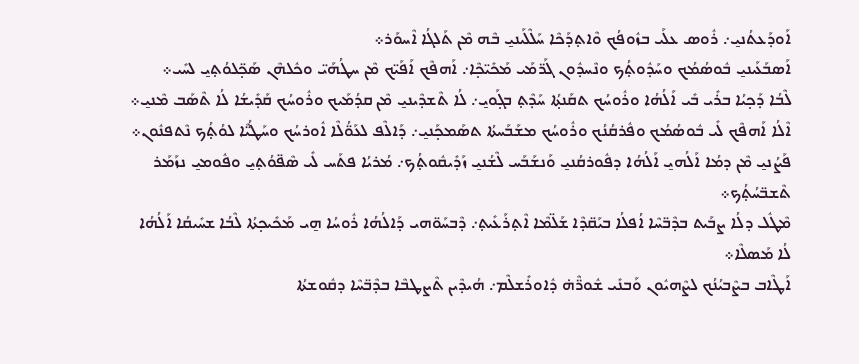ܐܰܘܕܰܥܬܳܢܝ̱܇ ܪܽܘܣ ܥܠܰܝ ܒܙܽܘܦܳܟ ܘܶܐܬ̣ܕܰܟܶܐ ܚܰܠܶܠܰܝܢܝ̱ ܒܶܗ ܡܶܢ ܬܰܠܓܳܐ ܐܶܚܘܰܪ܀
ܐܰܣܒܰܥܰܝܢܝ̱ ܒܽܘܣܳܡܳܟ ܘܚܰܕܽܘܬ̣ܳܟ ܘܢܶܚܕܽܘܢ ܓܰܪ̈ܡܰܝ ܡܰܟܺܝ̈ܟ̣ܶܐ܇ ܐܰܗܦܶܟ ܐܰܦܰܝ̈ܟ ܡܶܢ ܚܛܳܗܰܝ̈ ܘܟܽܠܗܶܢ ܣܰܟ̣̈ܠܘܳܬ̣ܝ̱ ܠܚܺܝ܀
ܠܶܒܳܐ ܕܰܟ̣ܝܳܐ ܒܪܺܝ ܒܺܝ ܐܰܠܳܗܳܐ ܘܪܽܘܚܳܟ ܬܩܰܢܬ̣ܳܐ ܚܰܕܶܬ̣ ܒܓ̣ܰܘܝ̱܇ ܠܳܐ ܬܶܫܕܶܝܢܝ̱ ܡܶܢ ܩܕܳܡܰܝܟ ܘܪܽܘܚܳܟ ܩܰܕܺܝܫܳܐ ܠܳܐ ܬܶܣܰܒ ܡܶܢܝ̱܀
ܐܶܠܳܐ ܐܰܗܦܶܟ ܠܺܝ ܒܽܘܣܳܡܳܟ ܘܦܽܪܩܳܢܳܟ ܘܪܽܘܚܳܟ ܡܫܰܒܰܚܬܳܐ ܬܣܰܡܟ̣ܰܢܝ̱܇ ܕܰܐܠܶܦ ܠܥܰܘ̈ܳܠܶܐ ܐܽܘܪܚܳܟ ܘܚܰܛܳܝ̈ܶܐ ܠܘܳܬ̣ܳܟ ܢܶܬܦܢܽܘܢ܀
ܦܰܨܳܢܝ̱ ܡܶܢ ܕܡܳܐ ܐܰܠܳܗܝ̱ ܐܰܠܳܗܳܐ ܕܦܽܘܪܩܳܢܝ̱ ܘܰܢܫܰܒܰܚ ܠܶܫܳܢܝ̱ ܙܰܕܺܝܩܽܘܬ̣ܳܟ܇ ܡܳܪܝܳܐ ܦܬܰܚ ܠܺܝ ܣܶܦ̈ܘܳܬ̣ܝ̱ ܘܦܽܘܡܝ̱ ܢܙܰܡܰܪ ܬܶܫܒ̈ܚܳܬ̣ܳܟ܀
ܡܶܛܽܠ ܕܠܳܐ ܨܒܰܝܬ ܒܕܶܒ̈ܚܶܐ ܐܳܦܠܳܐ ܒܝܰܩ̈ܕܶܐ ܫܰܠ̈ܡܶܐ ܐܶܬ̣ܪܰܥܺܝܬ̣܇ ܕܶܒܚܰܘ̈ܗܝ ܕܰܐܠܳܗܳܐ ܪܽܘܚܳܐ ܗ̱ܝ ܡܰܟܺܝܟ̣ܬܳܐ ܠܶܒܳܐ ܫܚܺܝܩܳܐ ܐܰܠܳܗܳܐ ܠܳܐ ܡܰܣܠܶܐ܀
ܐܰܛܶܐܒ ܒܨܶܒܝܳܢܳܟ ܠܨܶܗܝܽܘܢ ܘܰܒܢܺܝ ܫܽܘܪ̈ܶܗ̇ ܕܽܐܘܪܺܫܠܶܡ܇ ܗܳܝܕܶܝܢ ܬܶܨܛܒܶܐ ܒܕܶܒ̈ܚܶܐ ܕܩܽܘܫܬܳܐ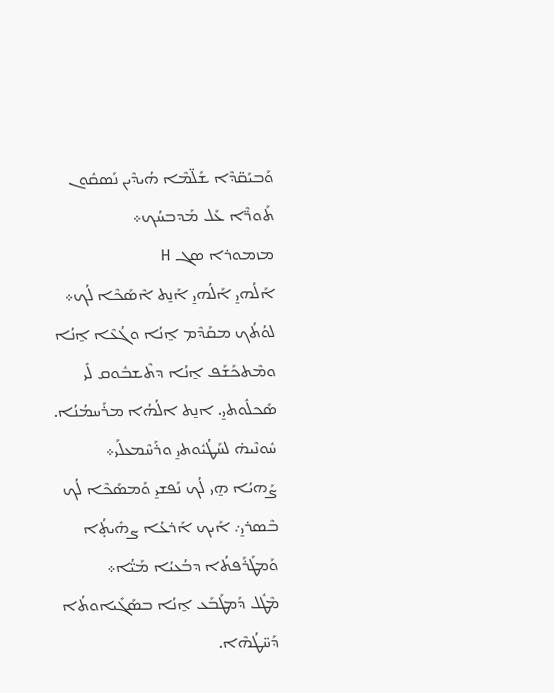ܘܰܒܝܰܩ̈ܕܶܐ ܫܰܠ̈ܡܶܐ ܗܳܝܕܶܝܢ ܢܰܣܩܽܘܢ ܬܰܘܪ̈ܶܐ ܥܰܠ ܡܰܕܒܚܳܟ܀
ܡܙܡܘܪܐ ܣܓ H
ܐܰܠܳܗܝ̱ ܐܰܠܳܗܝ̱ ܐܰܢ̱ܬ ܐܶܣܰܟܶܐ ܠܳܟ܀
ܠܘܳܬܳܟ ܡܩܰܕܶܡ ܐ̱ܢܳܐ ܘܓܳܥܶܐ ܐ̱ܢܳܐ ܘܡܶܬܟܰܫܰܦ ܐ̱ܢܳܐ ܕܬܶܫܒܽܘܩ ܠܺܝ ܣܰܟܠܽܘܬܝ̱. ܐܢ̱ܬ ܐܠܳܗܳܐ ܡܪܰܚܡܳܢܳܐ. ܚܽܘܢܶܝܗ̇ ܠܚܰܛܳܝܽܘܬܝ̱ ܘܪܰܚܶܡܥܠܰܝ܀
ܨܰܗܝܳܐ ܗ̱ܝ ܠܳܟ ܢܰܦܫܝ̱ ܘܰܡܣܰܟܶܐ ܠܳܟ ܒܶܣܪܝ̱܇ ܐܰܝܟ ܐܰܪܥܳܐ ܨܗܺܝܬ̣ܳܐ ܘܰܡܛܰܪܰܦܬܳܐ ܕܒܳܥܝܳܐ ܡܰܝ̈ܳܐ܀
ܡܶܛܽܠ ܕܰܡܛܰܒܰܥ ܐ̱ܢܳܐ ܒܣܰܓܺܝܐܘܬܳܐ ܕܰܚ̈ܛܳܗܶܐ.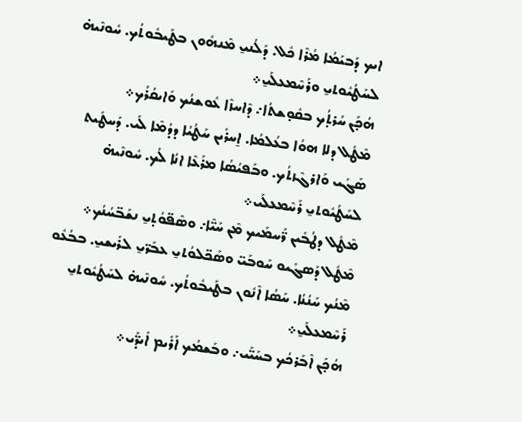ܐܝܟ ܕܰܒܝܰܡܳܐ ܡܳܪܶܐ ܟܽܠ. ܕܰܠܳܢܝ̱ ܡܶܢܗܽܘܢ ܒܛܰܝܒܽܘܬܳܟ. ܚܽܘܢܶܝܗ̇ ܠܚܰܛܳܝܽܘܬܝ̱ ܘܪܰܚܶܡܥܠܰܝ̱܀
ܗܳܟ̣ܰܢ ܚܳܪܬ̣ܳܟ ܒܩܽܘ̣ܫܬܳܐ܇ ܕܶܐܚܙܶܐ ܥܽܘܫܢܳܟ ܘܺܐܝܩܳܪܳܟ܀
ܡܶܛܽܠ ܕܠܐ ܗܘܳܐ ܒܥܳܠܡܳܐ. ܐ̱ܚܪܺܝܢ ܚܰܛܳܝܳܐ ܕܕܳܡܶܐ ܠܺܝ. ܕܰܚܛܺܝܬ ܣܰܓܺܝ ܘܰܐܪܓܶܙܬܳܟ. ܘܒܰܦܝܳܣܳܐ ܡܪܰܥܶܐ ܐܢܳܐ ܠܳܟ. ܚܽܘܢܶܝܗ̇ ܠܚܰܛܳܝܽܘܬܝ̱ ܪܰܚܶܡܥܠܰܝ܀
ܡܶܛܽܠ ܕܛܳܒܺܝܢ ܪ̈ܰܚܡܰܝܟ ܡܶܢ ܚܰܝ̈ܶܐ܇ ܘܣܶܦ̈ܘܳܬ̣ܝ̱ ܢܫܰܒ̈ܚܳܢܳܟ܀
ܡܶܛܽܠ ܕܰܣܓܺܝܘ ܚܰܘܒܰܝ̈ ܘܣܰܟ̈ܠܘܳܬܝ̱ ܥܒܰܪ̈ܝ̱ ܠܪܺܝܫܝ̱. ܒܒܳܥܽܘ ܡܶܢܳܟ ܚܰܢܳܢܳܐ. ܚܰܣܳܐ ܐܶܢܽܘܢ ܒܛܰܝܒܽܘܬܳܟ. ܚܽܘܢܶܝܗ̇ ܠܚܰܛܳܝܽܘܬܝ̱ ܪܰܚܶܡܥܠܰܝ̱܀
ܗܳܟ̣ܰܢ ܐܶܒܰܪܟܳܟ ܒܚܰܝ̈ܰܝ܇ ܘܒܰܫܡܳܟ ܐܰܪܺܝܡ ܐܺܝܕ̈ܰܝ܀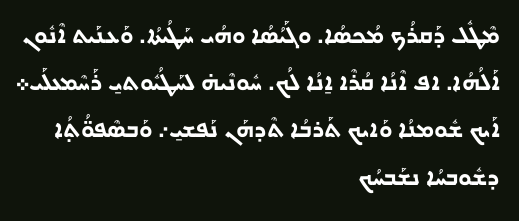ܡܶܛܽܠ ܕܰܩܪܳܟ ܡܳܟܣܳܐ. ܘܓܰܝܳܣܳܐ ܘܗܳܝ ܚܰܛܳܝܬܳܐ. ܘܰܥܢܰܝܬ ܐܶܢܽܘܢ ܐܰܠܳܗܳܐ. ܐܦ ܐܶܢܳܐ ܩܳܪܶܐ ܐ̱ܢܳܐ ܠܳܟ. ܚܽܘܢܶܝܗ̇ ܠܚܰܛܳܝܽܘܬܝ̱ ܪܰܚܶܡܥܠܰܝ܀
ܐܰܝܟ ܫܽܘܡܢܳܐ ܘܰܐܝܟ ܬܰܪܒܳܐ ܬܶܕܗܰܢ ܢܰܦܫܝ̱܇ ܘܰܒܣܶܦܘ̈ܳܬ̣ܳܐ ܕܫܽܘܒܚܳܐ ܢܫܰܒܚܳܟ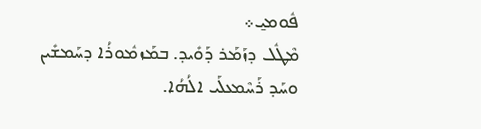ܦܽܘܡܝ̱܀
ܡܶܛܽܠ ܕܙܰܡܰܪ ܕܰܘܺܝܕ. ܒܡܰܙܡܽܘܪܳܐ ܕܚܰܡܫܺܝܢ ܘܚܰܕ ܪܰܚܶܡܥܠܰܝ ܐܠܳܗܳܐ.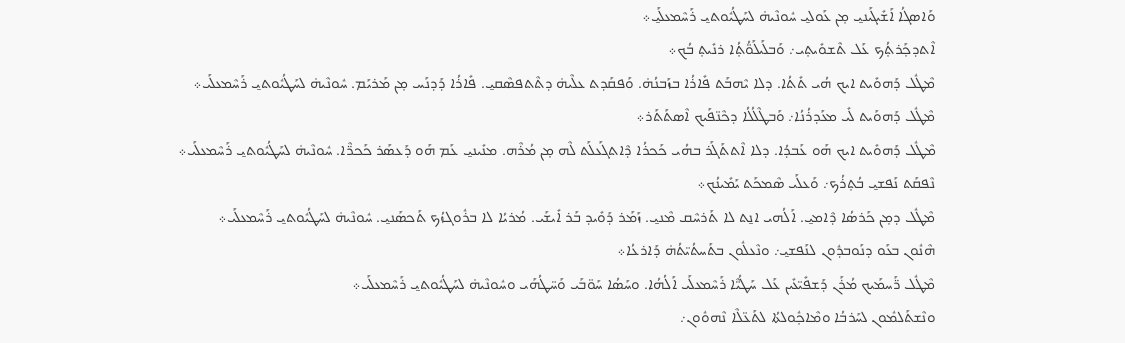ܘܰܐܣܓܳܐ ܐܰܫܺܝܓܰܝܢܝ̱ ܡ̣ܢ ܥܰܘܠܝ̱ ܚܽܘܢܶܝܗ̇ ܠܚܰܛܳܝܽܘܬܝ̱ ܪܰܚܶܡܥܠܰܝ̱܀
ܐܶܬܕܟ̣ܰܪܬ̣ܳܟ ܥܰܠ ܬܶܫܘܺܝܬ̣ܝ܇ ܘܰܒܠܰܝܠܰܘ̈ܳܬ̣ܳܐ ܪܢܺܝܬ̣ ܒܳܟ܀
ܡܶܛܽܠ ܕܰܗܘܺܝܬ ܐܝܟ ܗܳܝ ܬܺܬܳܐ. ܕܠܐ ܝܶܗܒܰܬ ܦܺܐܪܳܐ ܒܙܰܒܢܳܗ̇. ܘܰܦܩܰܕܬ ܥܠܶܝܗ̇ ܕܬܶܬܦܣܶܩܝ̱. ܦܺܐܪܳܐ ܕܰܕܢܰܚ ܡ̣ܢ ܡܰܪܝܰܡ. ܚܽܘܢܶܝܗ̇ ܠܚܰܛܳܝܽܘܬܝ̱ ܪܰܚܶܡܥܠܰܝ܀
ܡܶܛܽܠ ܕܰܗܘܰܝܬ ܠܺܝ ܡܥܰܕܪܳܢܳܐ܇ ܘܰܒܛܶܠܳܠܳܐ ܕܟܶܢ̈ܦܰܝܟ ܐܶܣܬܰܬܰܪ܀
ܡܶܛܽܠ ܕܰܗܘܺܝܬ ܐܝܟ ܗܰܘ ܥܰܒܕܳܐ. ܕܠܐ ܐܶܬܬܰܓܰܪ ܒܗܳܝ ܟܰܟܪܳܐ ܕܶܐܬܓܰܥܠܰܬ ܠܶܗ ܡ̣ܢ ܡܳܪܶܗ. ܡܢܺܝܢܝ̱ ܥܰܡ ܗܰܘ ܕܰܥܣܰܪ ܟܰܟܪ̈ܶܐ. ܚܽܘܢܶܝܗ̇ ܠܚܰܛܳܝܽܘܬܝ̱ ܪܰܚܶܡܥܠܰܝ܀
ܢܶܦܩܰܬ ܢܰܦܫܝ̱ ܒܳܬ̣ܪܳܟ܇ ܘܰܥܠܰܝ ܣܶܡܟܰܬ ܝܰܡܺܝܢܳܟ܀
ܡܶܛܽܠ ܕܡ̣ܢ ܟܰܪܣܳܐ ܕܶܐܡܝ̱. ܐܰܠܳܗܝ ܐܢ̱ܬ ܠܐ ܬܰܪܚܶܩ ܡܶܢܝ̱. ܙܰܡܰܪ ܕܰܘܺܝܕ ܒܰܪ ܐܺܝܫܰܝ. ܡܳܪܝܳܐ ܠܐ ܒܪܽܘܓܙܳܟ ܬܰܟܣܰܢܝ̱. ܚܽܘܢܶܝܗ̇ ܠܚܰܛܳܝܽܘܬܝ̱ ܪܰܚܶܡܥܠܰܝ܀
ܗܶܢܽܘܢ ܒܥܰܘ ܕܢܰܘܒܕܽܘܢ ܠܢܰܦܫܝ̱܇ ܘܢܶܥܠܽܘܢ ܒܬܰܚܬܳܝ̈ܬܳܗ̇ ܕܰܐܪܥܳܐ܀
ܡܶܛܽܠ ܪ̈ܰܚܡܰܝܟ ܡܳܪܰܢ ܕܰܫܦܺܝ̈ܥܺܝܢ ܥܰܠ ܚܰܛܳܝ̈ܶܐ ܪܰܚܶܡܥܠܰܝ ܐܰܠܳܗܳܐ. ܘܚܰܣܳܐ ܚܰܘ̈ܒܰܝ ܘܰܚ̈ܛܳܗܰܝ ܘܚܽܘܢܶܝܗ̇ ܠܚܰܛܳܝܽܘܬܝ̱ ܪܰܚܶܡܥܠܰܝ܀
ܘܢܶܫܬܰܠܡܽܘܢ ܠܚܰܪܒܳܐ ܘܡܶܐܟ̣ܽܘܠܬܳܐ ܠܬܰܥ̈ܠܶܐ ܢܶܗܘܽܘܢ܇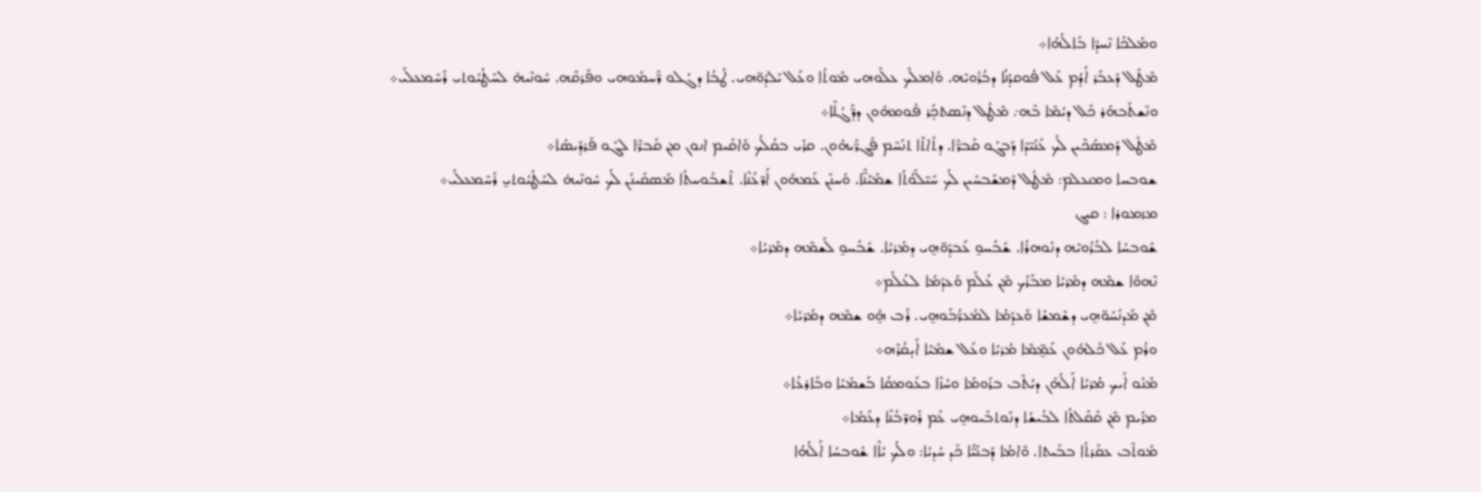ܘܡܰܠܟܳܐ ܢܶܚܕܶܐ ܒܰܐܠܳܗܳܐ܀
ܡܶܛܽܠ ܕܰܥܒܰܪ ܐܳܕܳܡ ܥܰܠ ܦܽܘܩܕܳܢܳܐ ܕܒܳܪܽܘܝܶܗ. ܘܰܐܡܠܶܟ ܥܠܰܘܗܝ ܡܰܘܬܳܐ ܘܥܰܠ ܝܰܠܕܰܘ̈ܗܝ. ܛܳܒܳܐ ܕܓܳܠܘ ܪ̈ܰܚܡܰܘܗܝ ܘܦܰܪܩܶܗ. ܚܽܘܢܶܝܗ̇ ܠܚܰܛܳܝܽܘܬܝ ܪܰܚܶܡܥܠܰܝ܀
ܘܢܶܫܬܰܒܗܰܪ ܟܽܠ ܕܝܳܡܶܐ ܒܶܗ܇ ܡܶܛܽܠ ܕܢܶܣܬܟ̣ܰܪ ܦܽܘܡܗܽܘܢ ܕܕ̈ܰܓܳܠܶܐ܀
ܡܶܛܽܠ ܕܰܡܣܰܟܶܝܢ ܠܳܟ ܥܰܢܺܝ̈ܕܶܐ ܕܰܒܓܰܘ ܩܰܒܪ̈ܶܐ. ܕܬܺܐܬܶܐ ܬܢܰܚܶܡ ܦܰܓܪ̈ܰܝܗܽܘܢ. ܩܪܺܝ ܒܩܳܠܳܟ ܘܰܐܩܺܝܡ ܐܢܘܢ ܡܢ ܩܰܒܪ̈ܶܐ ܠܓܰܘ ܦܰܪܕܰܝܣܳܐ܀
ܫܘܒܚܐ ܘܡܢܥܠܡ: ܡܶܛܽܠ ܕܰܡܫܰܒܚܺܝܢ ܠܳܟ ܚܰܝ̈ܠܰܘܳܬܳܐ ܫܡܰܝܳܢ̈ܶܐ. ܘܰܚܢܰܢ ܥܰܡܗܽܘܢ ܐܰܪ̈ܥܳܢܶܐ. ܬܶܫܒܽܘܚܬܳܐ ܡܰܣܩܺܝܢܰܢ ܠܳܟ ܚܽܘܢܶܝܗ̇ ܠܚܰܛܳܝܽܘܬܝ̱ ܪܰܚܶܡܥܠܰܝ܀
ܡܙܡܘܪܐ : ܩܝܓ
ܫܽܘܒܚܳܐ ܠܒܳܪܽܘܝܶܗ ܕܢܽܘܗܪܳܐ. ܫܰܒܰܚܘ̱ ܥܰܒܕܰܘ̈ܗ̱ܝ ܕܡܳܪܝܳܐ. ܫܰܒܰܚܘ̱ ܠܰܫܡܶܗ ܕܡܳܪܝܳܐ܀
ܢܶܗܘܶܐ ܫܡܶܗ ܕܡܳܪܝܳܐ ܡܒܰܪܰܟ ܡܶܢ ܥܳܠܰܡ ܘܰܥܕܰܡܳܐ ܠܥܳܠܰܡ܀
ܡܶܢ ܡܰܕܢܳܚܰܘ̈ܗ̱ܝ ܕܫܶܡܫܳܐ ܘܰܥܕܰܡܳܐ ܠܡܰܥܪ̈ܳܒܰܘܗ̱ܝ. ܪܰܒ ܗ̱ܽܘ ܫܡܶܗ ܕܡܳܪܝܳܐ܀
ܘܪܳܡ ܥܰܠ ܟܽܠܗܽܘܢ ܥܰܡ̱̈ܡܶܐ ܡܳܪܝܳܐ ܘܥܰܠ ܫܡܰܝܳܐ ܐܺܝ̣ܩܳܪܶܗ܀
ܡܰܢܽܘ ܐܰܝܟ ܡܳܪܝܳܐ ܐܰܠܳܗܰܢ ܕܝܳܬܶܒ ܒܪܰܘܡܳܐ ܘܚܳܙܶܐ ܒܥܽܘܡܩܳܐ ܒܰܫܡܰܝܳܐ ܘܒܰܐܪܥܳܐ܀
ܡܪܺܝܡ ܡܶܢ ܩܺܩܰܠܬܳܐ ܠܒܳܝܫܳܐ ܕܢܰܘܬܒܺܝܘܗ̱ܝ ܥܰܡ ܪܰܘܪ̈ܒܳܢܶܐ ܕܥܰܡܳܐ܀
ܡܰܘܬܶܒ ܥܩܰܪܬܳܐ ܒܒܰܝܬܐ. ܘܶܐܡܳܐ ܕܰܒܢܰܝ̈ܳܐ ܟܰܕ ܚܳܕܝܳܐ: ܘܠܳܟ ܝܳܐܶܐ ܫܽܘܒܚܳܐ ܐܰܠܳܗܳܐ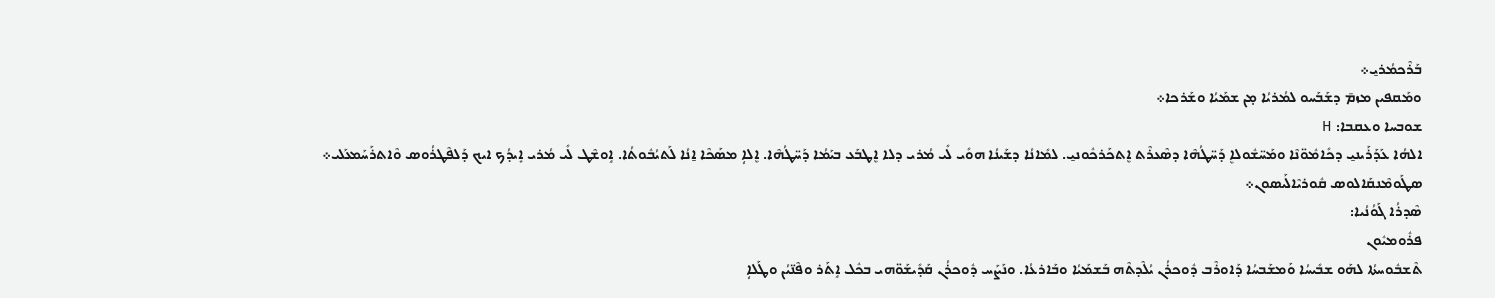ܒܰܪܶܟܡܳܪܝ̱܀
ܘܡܰܩܦܝܢ ܡܙܡ̄ ܕܫܰܒܰܚܘ ܠܡܳܪܝܳܐ ܡ̣ܢ ܫܡܰܝܳܐ ܘܫܰܪܟܐ܀
ܫܘܒܚܐ ܘܥܩܒܐ: H
ܐܠܗܳܐ ܥܰܕܰܪܰܝܢܝ̱ ܕܟܺܐܡܽܘ̈ܢܶܐ ܘܡܰܚ̈ܫܽܘܠܐܷ ܕܰܚ̈ܛܳܗܶܐ ܕܣܶܥܪܶܬ ܐܷܬܟܰܪܟܽܘܢܝ̱. ܠܡܺܐܢܳܐ ܕܫܰܝܢܳܐ ܗܘܺܝ ܠܺܝ ܡܳܪܝ ܕܠܐ ܐܷܛܒܰܥ ܒܝܰܡܳܐ ܕܰܚ̈ܛܳܗܶܐ. ܐܷܠܐܴ ܡܣܰܟܶܐ ܐ̱ܢܳܐ ܠܰܬܝܳܒܽܘܬܳܐ. ܐܱܘܫܶܛ ܠܺܝ ܡܳܪܝ ܐܻܝܕܳܟ ܐܝܟ ܕܰܠܦܶܛܪܳܘܣ ܘܶܐܬܪܰܚܰܡܥܰܠܝ܀
ܣܛܰܘܡܶܢܩܰܐܠܘܣ ܩܽܘܪܝܶܐܠܰܝܣܘܢ܀
ܣܶܕܪܳܐ ܓܰܘܳܢܳܝܐ:
ܦܪܽܘܡܝܽܘܢ
ܬܶܫܒܽܘܚܬܳܐ ܠܗܰܘ ܫܒܺܝܚܳܐ ܘܰܡܫܰܒܚܳܐ ܕܰܐܘܪܶܒ ܕܽܘܟܪܳܢ ܝܳܠܶܕܬܶܗ ܒܰܫܡܰܝܳܐ ܘܒܰܐܪܥܳܐ. ܘܢܰܨܰܚ ܕܽܘܟܪܳܢ ܩܰܕܺܝܫܰܘ̈ܗܝ ܒܟܽܠ ܐܱܬܰܪ ܘܦܶܢ̈ܝܳܢ ܘܛܰܠܐܴ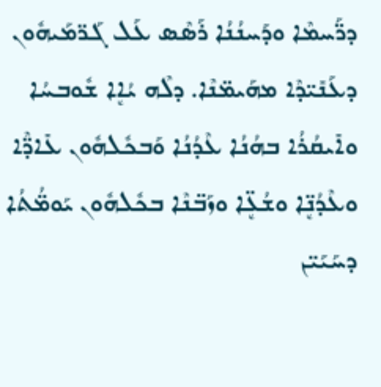ܕܪ̈ܰܚܡܶܐ ܘܕܰܚܢܳܢܳܐ ܪܰܣܶܣ ܥܰܠ ܓܰܪ̈ܡܰܝܗܽܘܢ ܕܥܰܢܺܝ̈ܕܶܐ ܡܗܰܝܡ̈ܢܶܐ. ܕܠܶܗ ܝܳܐܷܐ ܫܽܘܒܚܳܐ ܘܐܺܝܩܳܪܳܐ ܒܗܳܢܳܐ ܥܶܕܳܢܳܐ ܘܰܒܟܽܠܗܽܘܢ ܥܺܐܕ̈ܶܐ ܘܥܶܕܳܢܷ̈ܐ ܘܫܳܥܷ̈ܐ ܘܙܰܒ̈ܢܶܐ ܒܟܽܠܗܽܘܢ ܝܰܘܡ̈ܳܬܳܐ ܕܚܰܝܰܝ̈ܢ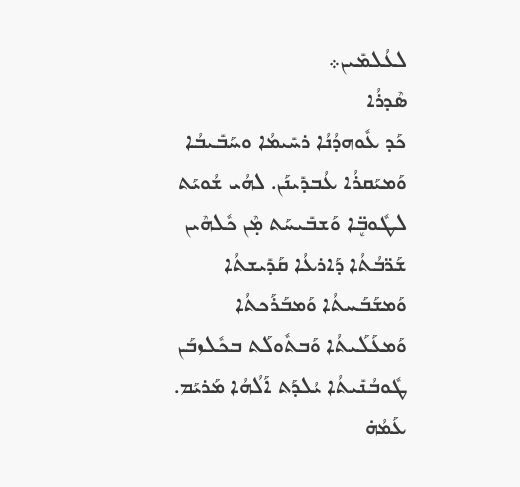ܠܥܳܠܡܺܝܢ܀
ܣܶܕܪܳܐ
ܟܰܕ ܥܽܘܗܕܳܢܳܐ ܪܚܺܝܡܳܐ ܘܚܰܒܺܝܒܳܐ ܘܰܡܝܰܩܪܳܐ ܥܳܒܕܺܝܢܰܢ. ܠܗܳܝ ܫܳܘܝܰܬ ܠܛܽܘܒܷ̈ܐ ܘܰܫܒܺܝܚܰܬ ܡ̣ܶܢ ܟܽܠܗܶܝܢ ܫܰܪ̈ܒܳܬܳܐ ܕܰܐܪܥܳܐ ܩܰܕܺܝܫܬܳܐ ܘܰܡܫܰܒܰܚܬܳܐ ܘܰܡܒܰܪܰܟܬܳܐ ܘܰܡܥܰܠܰܝܬܳܐ ܘܰܒܬܽܘܠܰܬ ܒܟܽܠܙܒܰܢ ܛܽܘܒܳܢܺܝܬܳܐ ܝܳܠܕܰܬ ܐܰܠܳܗܳܐ ܡܰܪܝܰܡ. ܥܰܡܳܗ̇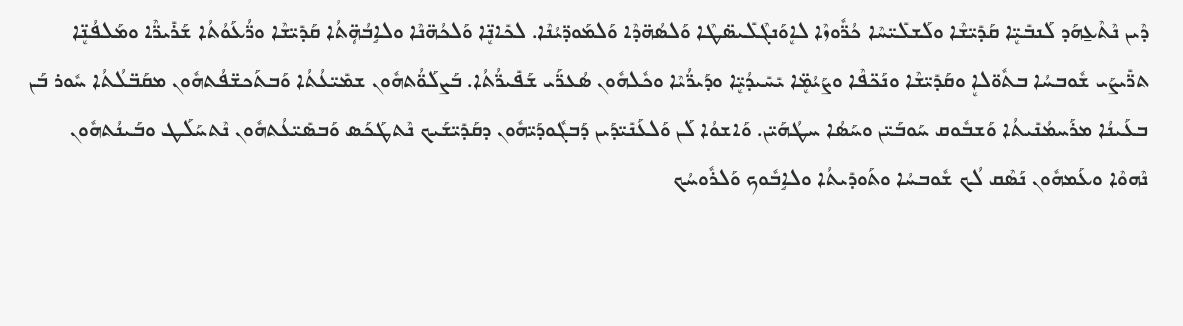ܕܶܝܢ ܢܶܬܶܥ̱ܗܰܕ ܠܰܢܒܺܝܷ̈ܐ ܩܰܕܺܝ̈ܫܶܐ ܘܠܰܫܠܺܝ̈ܚܶܐ ܟܳܪ̈ܽܘܙܶܐ ܠܐܷܘܰܢܓܶܠܺܝܣ̈ܛܶܐ ܘܰܠܣܳܗ̈ܕܶܐ ܘܰܠܡܰܘܕ̈ܝܳܢܶܐ. ܠܟܺܐܢܷ̈ܐ ܘܰܠܟܳܗ̈ܢܶܐ ܘܠܐܱܒܳܗܴ̈ܬܳܐ ܩܰܕܺܝ̈ܫܶܐ ܘܪ̈ܳܥܰܘܳܬܳܐ ܫܰܪܺܝܪ̈ܶܐ ܘܡܰܠܦܳܢܷ̈ܐ ܬܪ̈ܺܝܨܰܝ ܫܽܘܒܚܳܐ ܒܬܽܘ̈ܠܐܷ ܘܩܰܕܺܝ̈ܫܶܐ ܘܢܰܟ̈ܦܶܐ ܘܨܰܝܳܡܷ̈ܐ ܝܺܚܺܝܕܳܝܷ̈ܐ ܘܕܰܝܪ̈ܳܝܶܐ ܘܟܽܠܗܽܘܢ ܣܳܥܪ̈ܰܝ ܫܰܦܺܝܪ̈ܳܬܳܐ. ܒܰܨܠܰܘ̈ܳܬܗܽܘܢ ܫܡܺܝ̈ܥܳܬܳܐ ܘܰܒܬܰܟܫ̈ܦܳܬܗܽܘܢ ܡܩܰܒ̈ܠܳܬܳܐ ܚܽܘܪ ܒܰܢ ܒܥܰܝܢܳܐ ܡܪܰܚܡܳܢܺܝܬܳܐ ܘܰܫܒܽܘܩ ܚܰܘܒܰܝ̈ܢ ܘܚܰܣܳܐ ܚܛܳܗܰܝ̈ܢ. ܘܰܐܫܘܳܐ ܠܰܢ ܘܰܠܥܰܢܺܝ̈ܕܰܝܢ ܕܰܒܓܽܘܕܰܝ̈ܗܽܘܢ ܕܩܰܕܺܝ̈ܫܰܝܟ ܢܶܬܛܰܟܰܣ ܘܰܒܣܺܝ̈ܥܳܬܗܽܘܢ ܢܶܬܚܰܠܰܛ ܘܒܰܝܢܳܬܗܽܘܢ ܢܶܗܘܶܐ ܘܥܰܡܗܽܘܢ ܢܰܣܶܩ ܠܳܟ ܫܽܘܒܚܳܐ ܘܬܰܘܕܺܝܬܳܐ ܘܠܐܱܒܽܘܟ ܘܰܠܪܽܘܚܳܟ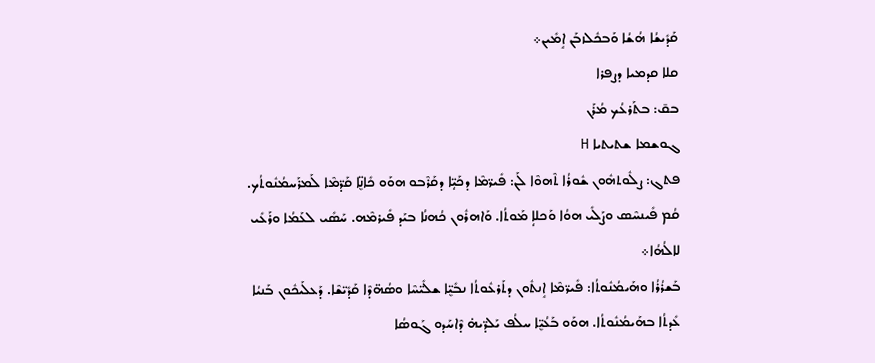ܩܰܕܺܝܫܳܐ ܗܳܫܳܐ ܘܰܒܟܽܠܙܒܰܢ ܐܱܡܺܝܢ܀
ܩܠܐ ܩܕܡܝܐ ܕܨܦܪܐ
ܒܩ̄: ܒܬܰܪܥܳܟ ܡܳܪܰܢ
ܓܘܫܡܐ ܫܬܝܬܝܐ H
ܦܬܓ: ܨܠܽܘܬܗܽܘܢ ܫܽܘܪܳܐ ܬܶܗܘܶܐ ܠܰܢ: ܦܺܝܪ̈ܡܶܐ ܕܟܰܝܴ̈ܐ ܕܩܰܪܶܒܘ ܗܘܰܘ ܟܺܐܢܷ̈ܐ ܩܰܕ̈ܡܶܐ ܠܰܡܪܰܚܡܳܢܽܘܬܳܟ. ܩܳܡ ܦܺܝܢܚܶܣ ܘܨܰܠܺܝ ܗܘܳܐ ܘܰܟܠܐܴ ܡܰܘܬܳܐ. ܘܰܐܗܪܽܘܢ ܟܳܗܢܳܐ ܒܝܰܕ ܦܺܝܪܡܶܗ. ܚܰܣܺܝ ܠܥܰܡܳܐ ܘܪܰܥܺܝ ܠܐܠܳܗܳܐ܀
ܒܰܫܪܳܪܳܐ ܘܗܰܝܡܳܢܽܘܬܳܐ: ܦܺܝܪ̈ܡܶܐ ܐܱܢܬܽܘܢ ܕܬܰܪܥܽܘܬܳܐ ܢܒܺܝܷ̈ܐ ܫܠܺܝ̈ܚܶܐ ܘܣܳܗ̈ܕܶܐ ܩܰܕܺܝ̈ܫܶܐ. ܕܰܥܠܰܝܟܽܘܢ ܒܰܢܝܳܐ ܥܺܕܬܳܐ ܒܗܰܝܡܳܢܽܘܬܳܐ. ܗܘܰܘ ܒܰܥܳܝܷ̈ܐ ܚܠܳܦ ܝܰܠܕ̈ܝܗ̇ ܕܶܐܚܰܕܘ ܓܰܘܣܳܐ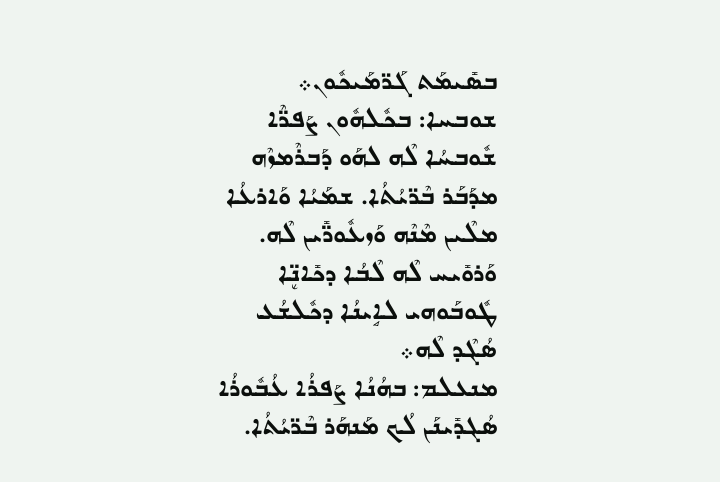ܒܣܺܝܡܰܬ ܓܰܪ̈ܡܰܝܟܽܘܢ܀
ܫܘܒܚܐ: ܒܟܽܠܗܽܘܢ ܨܰܦܪ̈ܶܐ ܫܽܘܒܚܳܐ ܠܶܗ ܠܗܰܘ ܕܰܒܪܶܡܙܶܗ ܡܕܰܒܰܪ ܒܶܪ̈ܝܳܬܳܐ. ܫܡܰܝܳܐ ܘܰܐܪܥܳܐ ܡܠܶܝܢ ܡܶܢܶܗ ܘܰܙܥܽܘܪ̈ܺܝܢ ܠܶܗ. ܘܰܪܘܺܝܚ ܠܶܗ ܠܶܒܳܐ ܕܟܺܐܢܷ̈ܐ ܛܽܘܒܰܘܗܝ ܠܐܱܝܢܳܐ ܕܟܽܠܫܳܥ ܣܳܓܶܕ ܠܶܗ܀
ܡܢܥܠܡ: ܒܗܳܢܳܐ ܨܰܦܪܳܐ ܥܳܒܽܘܪܳܐ ܣܳܓܕܺܝܢܰܢ ܠܳܟ ܡܰܢܗܰܪ ܒܶܪ̈ܝܳܬܳܐ.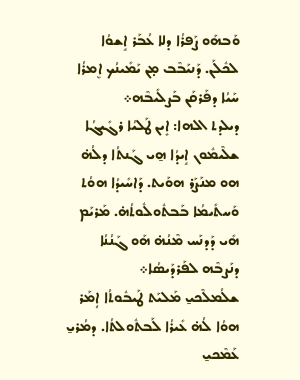ܘܰܒܗܰܘ ܨܰܦܪܳܐ ܕܠܐ ܥܳܒܰܪ ܐܱܫܘܳܐ ܠܟܽܠܰܢ. ܕܰܢܝܰܒܶܒ ܡ̣ܢ ܝܰܡܺܝܢܳܟ ܐܷܡܪܳܐ ܚܰܝܳܐ ܕܦܰܪܩܰܢ ܒܰܨܠܺܝܒܶܗ܀
ܕܝܠܕܬ ܐܠܗܐ: ܐܻܝܢ ܛܰܠܝܳܐ ܪܓܺܝܓܳܐ ܫܠܶܝܡܽܘܢ ܐܱܝܕܳܐ ܗ̱ܝ ܓܰܢܬܳܐ ܕܠܳܗ̇ ܗܘ ܡܢܰܨܰܪ ܗܘܰܝܬ. ܕܰܐܚܺܝܕܳܐ ܗܘܳܬ ܘܰܚܬܺܝܡܳܐ ܒܰܒܬܽܘܠܽܘܬܳܗ̇. ܡܰܪܝܰܡ ܗܺܝ ܕܰܕܢܰܚ ܡܶܢܳܗ̇ ܗܰܘ ܓܰܢܳܢܳܐ ܕܢܰܨܒܶܗ ܠܦܰܪܕܰܝܣܳܐ܀
ܫܠܳܡܠܶܟܝ̱ ܡܰܠܝܰܬ ܛܰܝܒܽܘܬܳܐ ܐܴܡܰܪ ܗܘܳܐ ܠܳܗ̇ ܥܺܝܪܳܐ ܠܰܒܬܽܘܠܬܳܐ. ܕܡܳܪܝ̱ ܥܰܡܶܟܝ̱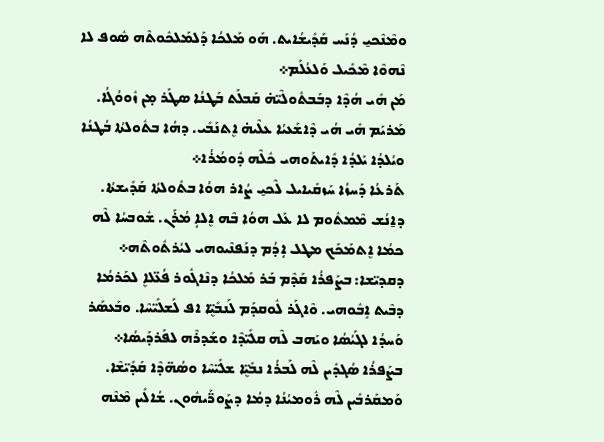ܘܡܶܢܶܟܝ̱ ܕܳܢܰܚ ܩܰܕܺܝܫܳܐܝܬ. ܗܰܘ ܡܰܠܟܳܐ ܕܰܠܡܰܠܟܽܘܬܶܗ ܣܽܘܦ ܠܐ ܢܶܗܘܶܐ ܡܶܟܺܝܠ ܘܰܠܥܳܠܰܡ܀
ܡܰܢ ܗܺܝ ܗܳܕܶܐ ܕܒܰܒܬܽܘܠܶܝ̈ܗ̇ ܩܰܒܠܰܬ ܒܰܛܢܳܐ ܣܛܰܪ ܡ̣ܢ ܙܽܘܘܳܓܳܐ. ܡܰܪܝܰܡ ܗܺܝ ܗܳܝ ܕܶܐܫܰܥܝܳܐ ܥܠܶܝܗ̇ ܐܷܬܢܰܒܺܝ. ܕܗܳܐ ܒܬܽܘܠܬܳܐ ܒܳܛܢܳܐ ܘܝܳܠܕܳܐ ܝܰܠܕܳܐ ܕܺܐܝܬܰܘܗܝ ܟܽܠܶܗ ܕܽܘܡܳܪܳܐ܀
ܬܰܪܥܳܐ ܕܰܚܙܳܐ ܚܰܙܩܺܝܐܝܠ ܠܶܟܝ̱ ܨܳܐܪ ܗܘܳܐ ܒܬܽܘܠܬܳܐ ܩܰܕܺܝܫܬܳܐ. ܕܐ̱ܢܳܫ ܡܶܡܬܽܘܡ ܠܐ ܥܰܠ ܗܘܳܐ ܒܶܗ ܐܷܠܐܴ ܡܳܪܰܢ. ܫܽܘܒܚܳܐ ܠܶܗ ܟܡܳܐ ܐܷܬܡܰܟܰܟ ܡܛܠ ܐܴܕܳܡ ܕܢܰܦܢܶܝܘܗܝ ܠܝܳܪܬܽܘܬܶܗ܀
ܕܩܕܝ̈ܫܐ: ܒܨܰܦܪܳܐ ܩܰܕܶܡ ܒܰܪ ܡܰܠܟܳܐ ܕܢܶܐܓܽܘܪ ܦܳܥ̈ܠܐܷ ܠܟܰܪܡܳܐ ܕܒܶܝܬ ܐܱܒܽܘܗܝ. ܘܶܐܓܰܪ ܠܽܘܩܕܰܡ ܠܰܢܒܺܝܷ̈ܐ ܐܦ ܠܰܫܠܺܝ̈ܚܶܐ. ܘܒܰܥܣܰܪ ܘܰܚܕܳܐ ܠܓܰܝܳܣܳܐ ܘܝܰܗܒ ܠܶܗ ܩܠܺܝ̈ܕܶܐ ܘܫܰܕܪܶܗ ܠܦܰܪܕܰܝܣܳܐ܀
ܒܨܰܦܪܳܐ ܣܳܓܕܺܝܢ ܠܶܗ ܠܰܒܪܳܐ ܢܒܺܝܷ̈ܐ ܫܠܺܝ̈ܚܶܐ ܘܣܳܗ̈ܕܶܐ ܩܰܕܺܝ̈ܫܶܐ. ܘܰܡܩܰܪܒܺܝܢ ܠܶܗ ܪܽܘܡܝܳܢܳܐ ܕܡܳܐ ܕܨܰܘܪ̈ܰܝܗܽܘܢ. ܫܳܐܠܺܝܢ ܡܶܢܶܗ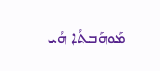ܡܰܘܗܰܒܬܳܐ ܗܳܝ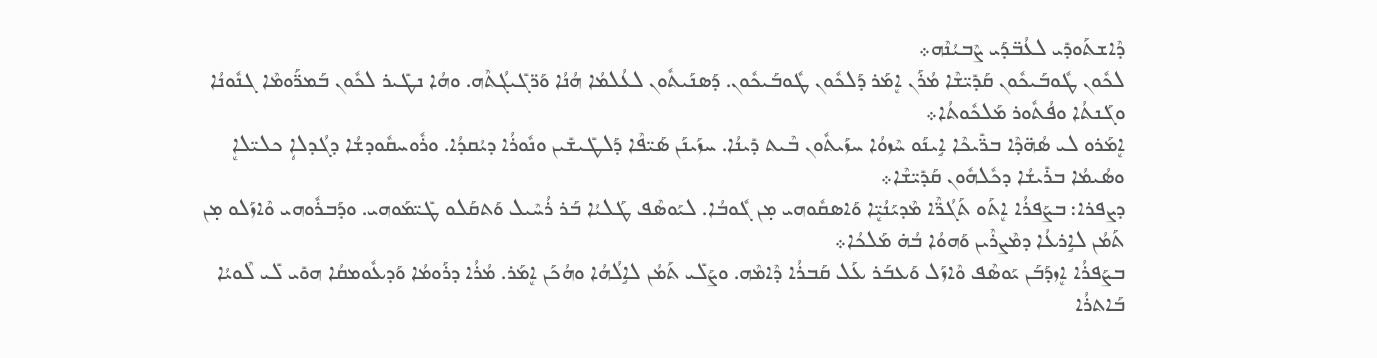ܕܶܐܫܬܰܘܕܺܝ ܠܥܳܒ̈ܕܰܝ ܨܶܒܝܳܢܶܗ܀
ܠܟܽܘܢ ܛܽܘܒܰܝܟܽܘܢ ܩܰܕܺܝ̈ܫܶܐ ܡܳܪܰܢ ܐܷܡܰܪ ܕܰܠܟܽܘܢ ܛܽܘܒܰܝܟܽܘܢ. ܕܰܣܢܰܝܬܽܘܢ ܠܥܳܠܡܳܐ ܗܳܢܳܐ ܘܰܪ̈ܓܺܝܓܳܬܶܗ. ܘܗܳܐ ܢܛܺܝܪ ܠܟܽܘܢ ܒܰܡܪ̈ܰܘܡܶܐ ܓܢܽܘܢܳܐ ܘܓܰܢܬܳܐ ܘܦܳܬܽܘܪ ܡܰܠܟܽܘܬܳܐ܀
ܐܷܡܰܪܘ ܠܝ ܣܳܗ̈ܕܶܐ ܒܪ̈ܺܝܟܶܐ ܐܱܝܢܰܘ ܚܶܙܘܳܐ ܚܙܰܝܬܽܘܢ ܒܶܝܬ ܕܺܝܢܳܐ. ܚܙܰܝܢܰܢ ܣܰܝ̈ܦܶܐ ܕܰܠܛܺܝܫܺܝܢ ܘܢܽܘܪܳܐ ܕܝܳܩܕܳܐ. ܘܪܽܘܚܩܽܘܕܫܳܐ ܕܓܳܕܠܐܴ ܟܠܝ̈ܠܐܷ ܘܣܳܝܡܳܐ ܒܪܺܝܫܳܐ ܕܟܽܠܗܽܘܢ ܩܰܕܺܝ̈ܫܶܐ܀
ܕܨܦܪܐ: ܒܨܰܦܪܳܐ ܐܷܬܰܘ ܬܰܓܳܪ̈ܶܐ ܡܶܕܝܰܢܳܝܷ̈ܐ ܘܰܐܣܩܽܘܗܝ ܡ̣ܢ ܓܽܘܒܳܐ. ܠܝܰܘܣܶܦ ܛܰܠܝܳܐ ܒܰܪ ܪܳܚܶܝܠ ܘܰܬܩܰܠܘ ܛܺܝ̈ܡܰܘܗܝ. ܘܕܰܒܪܽܘܗܝ ܘܶܐܙܰܠܘ ܡ̣ܢ ܬܰܡܳܢ ܠܐܱܪܥܳܐ ܕܡܶܨܪܶܝܢ ܘܰܗܘܳܐ ܒܳܗ̇ ܡܰܠܟܳܐ܀
ܒܨܰܦܪܳܐ ܐܷܙܕܰܒܰܢ ܝܰܘܣܶܦ ܘܶܐܙܰܠ ܘܰܥܒܰܪ ܥܰܠ ܩܰܒܪܳܐ ܕܶܐܡܶܗ. ܘܨܰܠܺܝ ܬܰܡܳܢ ܠܐܱܠܳܗܳܐ ܘܗܳܟܰܢ ܐܷܡܰܪ. ܡܳܪܳܐ ܕܪܰܘܡܳܐ ܘܰܕܥܽܘܡܩܳܐ ܗܘܺܝ ܠܺܝ ܠܶܘܝܳܐ ܒܰܐܬܪܳܐ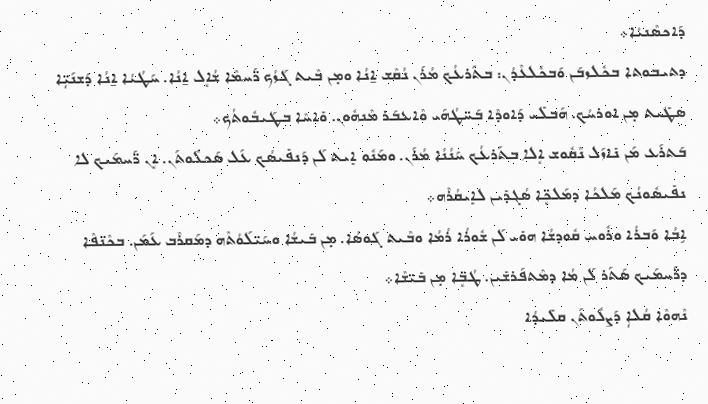ܕܰܐܟܣܶܢܝܳܐ܀
ܕܬܝܒܘܬܐ ܒܟܽܠܙܒܰܢ ܘܰܒܟܽܠܥܶܕܳܢ: ܒܬܰܪܥܳܟ ܡܳܪܰܢ ܢܳܩܶܫ ܐ̱ܢܳܐ ܘܡ̣ܢ ܒܶܝܬ ܓܰܙܳܟ ܪ̈ܰܚܡܶܐ ܫܳܐܷܠ ܐ̱ܢܳܐ. ܚܰܛܳܝܳܐ ܐ̱ܢܳܐ ܕܰܫܢܰܝܴ̈ܐ ܣܛܺܝܬ ܡ̣ܢ ܐܘܪܚܳܟ. ܗܰܒܠܺܝ ܕܰܐܘܕܶܐ ܒܰܚ̈ܛܳܗܰܝ ܘܶܐܥܒܰܪ ܡܶܢܗܽܘܢ. ܘܺܐܚܶܐ ܒܛܰܝܒܽܘܬܳܟ܀
ܒܰܬܪܰܥ ܡܰܢ ܢܺܐܙܰܠ ܢܶܩܽܘܫ ܐܷܠܐ ܒܬܰܪܥܳܟ ܚܰܢܳܢܳܐ ܡܳܪܰܢ. ܘܡܰܢܽܘ ܐܻܝܬ ܠܰܢ ܕܰܢܦܺܝܣܳܟ ܥܰܠ ܣܰܟܠܽܘܬܰܢ. ܐܷܢ ܪ̈ܰܚܡܰܝܟ ܠܐ ܢܦܺܝܣܽܘܢܳܟ ܡܰܠܟܳܐ ܕܡܰܠܟܷ̈ܐ ܣܳܓܕܺܝܢ ܠܐܻܝܩܳܪܶܗ܀
ܐܱܒܳܐ ܘܰܒܪܳܐ ܘܪܽܘܚ ܩܽܘܕܫܳܐ ܗܘܺܝ ܠܰܢ ܫܽܘܪܳܐ ܪܳܡܳܐ ܘܒܶܝܬ ܓܰܘܣܳܐ. ܡ̣ܢ ܒܺܝܫܳܐ ܘܚܰܝ̈ܠܰܘܳܬܶܗ ܕܡܰܩܪܶܒ ܥܰܡܰܢ. ܒܟܶܢ̈ܦܶܐ ܕܪ̈ܰܚܡܰܝܟ ܣܰܬܰܪ ܠܰܢ ܡܳܐ ܕܡܶܬܦܰܪܫܺܝܢ. ܛܳܒܷ̈ܐ ܡ̣ܢ ܒܺܝ̈ܫܶܐ܀
ܢܶܗܘܶܐ ܩܳܠܐܴ ܕܰܨܠܽܘܬܰܢ ܩܠܺܝܕܳܐ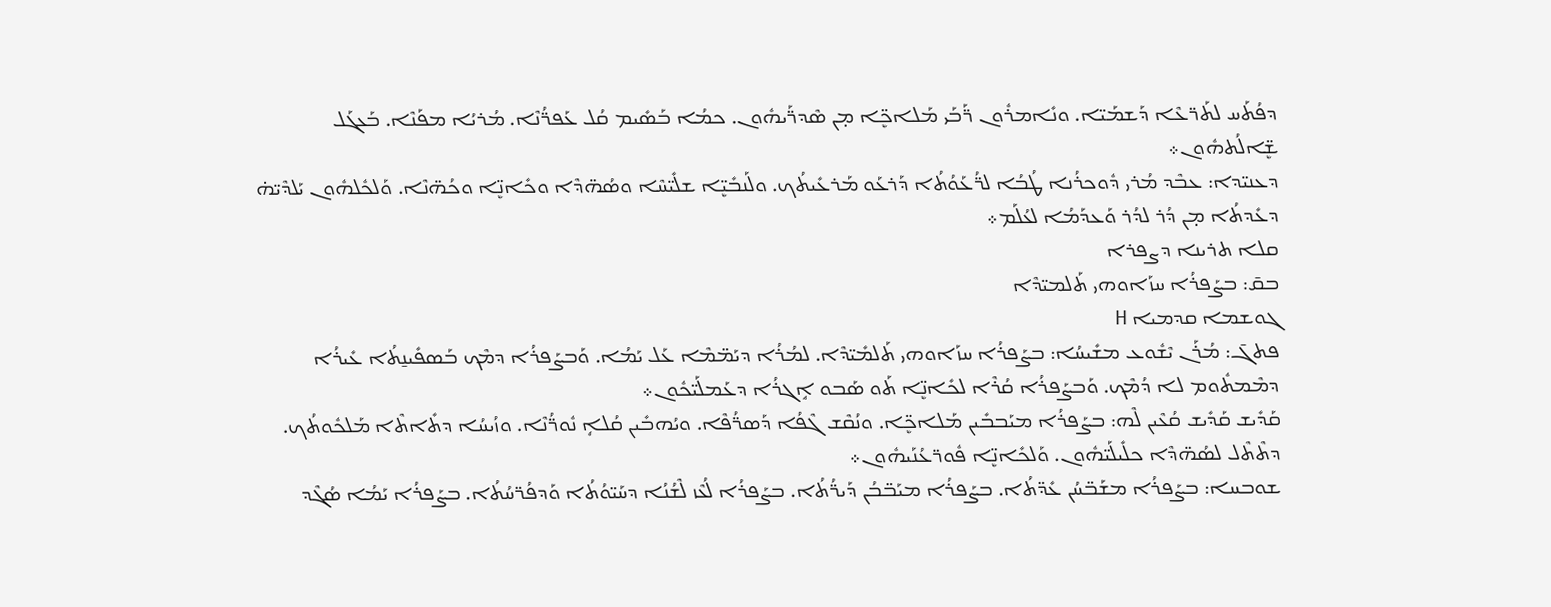ܕܦܳܬܰܚ ܠܬܰܪ̈ܥܶܐ ܕܰܫܡܰܝ̈ܐ. ܘܢܺܐܡܪܽܘܢ ܪ̈ܰܒܰܝ ܡܰܠܐܟܷ̈ܐ ܡ̣ܢ ܣܶܕܪ̈ܰܝܗܽܘܢ. ܟܡܳܐ ܒܰܣܺܝܡ ܩܳܠ ܥܰܦܪ̈ܳܢܶܐ. ܡܳܪܝܳܐ ܡܦܰܢܶܐ. ܒܰܥܓܰܠ ܫܷ̈ܐܠܳܬܗܽܘܢ܀
ܕܥܢܝ̈ܕܐ: ܥܒܶܕ ܡܳܪܝ ܕܽܘܟܪܳܢܐ ܛܳܒܳܐ ܠܪ̈ܳܥܰܘܳܬܳܐ ܕܰܪܥܰܘ ܡܰܪܥܺܝܬܳܟ. ܘܠܰܢܒܺܝܷ̈ܐ ܫܠܺܝ̈ܚܶܐ ܘܣܳܗ̈ܕܶܐ ܘܟܺܐܢܷ̈ܐ ܘܟܳܗ̈ܢܶܐ. ܘܰܠܟܽܠܗܽܘܢ ܝܰܠܕܶܝ̈ܗ̇ ܕܥܺܕܬܳܐ ܡ̣ܢ ܕܳܪ ܠܕܳܪ ܘܰܥܕܰܡܳܐ ܠܥܳܠܰܡ܀
ܩܠܐ ܬܪܝܢܐ ܕܨܦܪܐ
ܒܩ̄: ܒܨܰܦܪܳܐ ܚܙܰܐܘܗܝ ܬܰܠܡܝ̈ܕܶܐ
ܓܘܫܡܐ ܩܕܡܝܐ H
ܦܬܓ̄: ܡܳܪܰܢ ܝܶܫܽܘܥ ܡܫܺܝܚܳܐ: ܒܨܰܦܪܳܐ ܚܙܰܐܘܗܝ ܬܰܠܡܺܝ̈ܕܶܐ. ܠܡܳܪܳܐ ܕܝܰܡ̈ܡܶܐ ܥܰܠ ܝܰܡܳܐ. ܘܰܒܨܰܦܪܳܐ ܕܡܶܟ ܒܰܣܦܺܝܢ̱ܬܳܐ ܥܺܝܪܳܐ ܕܡܶܡܬܽܘܡ ܠܐ ܕܳܡܶܟ. ܘܰܒܨܰܦܪܳܐ ܩܳܪܶܐ ܠܟܺܐܢܷ̈ܐ ܬܰܘ ܣܰܒܘ ܐܱܓܪܳܐ ܕܥܰܡܠܰܝ̈ܟܽܘܢ܀
ܩܰܕܺܝܫ ܩܰܕܺܝܫ ܩܳܥܶܝܢ ܠܶܗ: ܒܨܰܦܪܳܐ ܡܝܰܒܒܺܝܢ ܡܰܠܐܟܷ̈ܐ. ܘܢܳܩܶܫ ܓܶܦܳܐ ܕܰܣܪ̈ܳܦܶܐ. ܘܝܳܗܒܺܝܢ ܩܳܠܐܴ ܢܽܘܪ̈ܳܢܶܐ. ܘܙܳܝܚܳܐ ܕܬܺܐܬܶܐ ܡܰܠܟܽܘܬܳܟ. ܕܬܶܬܶܠ ܠܣܳܗ̈ܕܶܐ ܟܠܺܝܠܰܝ̈ܗܽܘܢ. ܘܰܠܟܺܐܢܷ̈ܐ ܦܽܘܪ̈ܥܳܢܰܝܗܽܘܢ܀
ܫܘܒܚܐ: ܒܨܰܦܪܳܐ ܡܫܰܒ̈ܚܳܢ ܥܺܕ̈ܬܳܐ. ܒܨܰܦܪܳܐ ܡܝܰܒ̈ܒܳܢ ܕܰܝܪ̈ܳܬܳܐ. ܒܨܰܦܪܳܐ ܠܳܥܶܙ ܠܶܫܳܢܳܐ ܕܚܰܝ̈ܘܳܬܳܐ ܘܰܕܦܳܪ̈ܚܳܬܳܐ. ܒܨܰܦܪܳܐ ܝܰܡܳܐ ܣܳܓܶܕ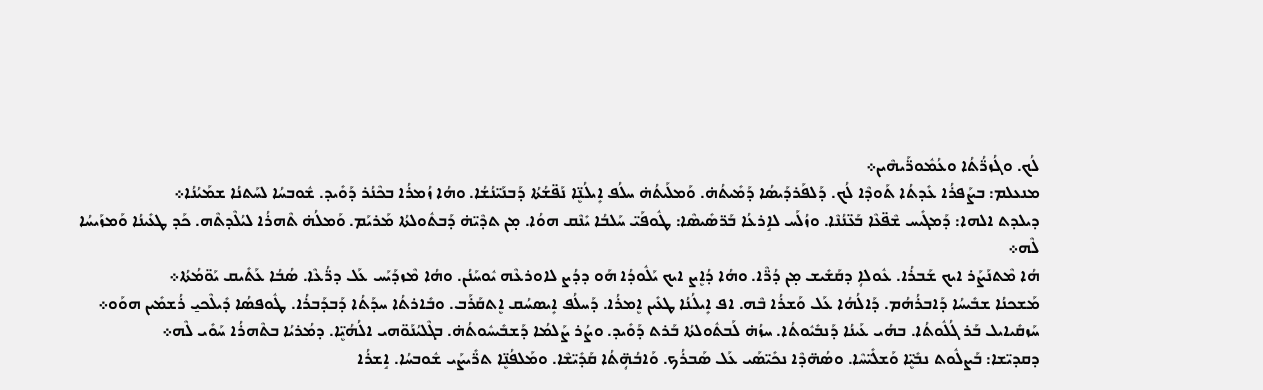ܠܳܟ. ܘܓܳܙܪ̈ܳܬܳܐ ܘܥܳܡܽܘܪ̈ܰܝܗܶܝܢ܀
ܡܢܥܠܡ: ܒܨܰܦܪܳܐ ܥܺܕܬܳܐ ܬܰܘܕܶܐ ܠܳܟ. ܕܰܠܦܰܪܕܰܝܣܳܐ ܕܰܡܺܝܬܳܗ̇. ܘܰܡܠܰܝܬܳܗ̇ ܚܠܳܦ ܐܻܝܠܳܢܷ̈ܐ ܢܰܦ̈ܫܳܬܳܐ ܕܰܒܢܰܝ̈ܢܳܫܳܐ. ܘܗܳܐ ܙܳܡܪܳܐ ܒܟܶܢܳܪ ܕܰܘܺܝܕ. ܫܽܘܒܚܳܐ ܠܚܰܬܢܳܐ ܫܡܰܝܳܢܳܐ܀
ܕܝܠܕܬ ܐܠܗܐ: ܕܰܡܓܺܝܚ ܫܶܦ̈ܥܶܐ ܒܰܥ̈ܢܳܢܶܐ. ܘܙܳܠܰܚ ܠܐܱܪܥܳܐ ܒܰܪ̈ܣܺܝܣܶܐ: ܛܽܘܦܰܝ̈ ܚܰܠܒܳܐ ܝܺܢܶܩ ܗܘܳܐ. ܡ̣ܢ ܬܕܶܝ̈ܗ̇ ܕܰܒܬܽܘܠܬܳܐ ܡܰܪܝܰܡ. ܘܰܡܠܳܗ̇ ܬܶܗܪܳܐ ܠܝܳܠܶܕܬܶܗ. ܟܰܕ ܛܥܺܝܢܳܐ ܘܰܡܙܰܝܚܳܐ ܠܶܗ܀
ܗܳܐ ܡܶܬܢܰܨܰܪ ܐܝܟ ܫܰܒܪܳܐ. ܥܽܘܠܐܴ ܕܩܰܫܺܝܫ ܡ̣ܢ ܕܳܪ̈ܶܐ. ܘܗܳܐ ܕܳܐܷܨ ܐܝܟ ܝܰܠܽܘܕܳܐ ܗܰܘ ܕܕܳܨ ܠܐܘܪܥܶܗ ܝܽܘܚܰܢܳܢ. ܘܗܳܐ ܡܶܙܕܰܝܰܚ ܥܰܠ ܕܪ̈ܳܥܶܐ. ܣܳܒܳܐ ܥܰܬܺܝܩ ܝܰܘ̈ܡܳܬܳܐ܀
ܡܰܫܟܢܳܐ ܫܒܺܝܚܳܐ ܕܰܐܒܪܳܗܳܡ. ܕܰܐܠܳܗܳܐ ܥܰܠ ܘܰܫܪܳܐ ܒܶܗ. ܐܦ ܐܻܝܠܳܢܳܐ ܛܥܺܝܢ ܐܷܡܪܳܐ. ܕܰܚܠܳܦ ܐܻܝܣܚܳܩ ܐܷܬܩܰܪܰܒ. ܘܒܺܐܪܬܳܐ ܚܕܰܬܳܐ ܕܰܒܕܰܒܪܳܐ. ܛܽܘܦܣܳܐ ܕܺܝܠܶܟܝ̱ ܪܳܫܡܺܝܢ ܗܘܰܘ܀
ܚܰܙܩܺܝܐܝܠ ܒܰܪ ܓܳܠܽܘܬܳܐ. ܒܗܳܝ ܥܰܝܢܳܐ ܕܰܢܒܺܝܽܘܬܳܐ. ܚܙܳܗ̇ ܠܰܒܬܽܘܠܬܳܐ ܒܰܪܬ ܕܰܘܺܝܕ. ܘܨܳܪ ܨܰܠܡܳܐ ܕܰܫܒܺܝܚܽܘܬܳܗ̇. ܒܓܶܠܝܳܢܰܘ̈ܗܝ ܐܠܳܗܳܝܷ̈ܐ. ܕܡܳܪܝܳܐ ܒܬܶܗܪܳܐ ܚܰܘܺܝ ܠܶܗ܀
ܕܩܕܝ̈ܫܐ: ܒܰܨܠܽܘܬ ܢܒܺܝܷ̈ܐ ܘܰܫܠܺܝ̈ܚܶܐ. ܘܣܳܗ̈ܕܶܐ ܢܟܺܝ̈ܣܰܝ ܥܰܠ ܣܰܒܪܳܟ. ܘܰܐܒܳܗܴ̈ܬܳܐ ܩܰܕܺܝ̈ܫܶܐ. ܘܡܰܠܦܳܢܷ̈ܐ ܬܪ̈ܺܝܨܰܝ ܫܽܘܒܚܳܐ. ܐܱܫܪܳܐ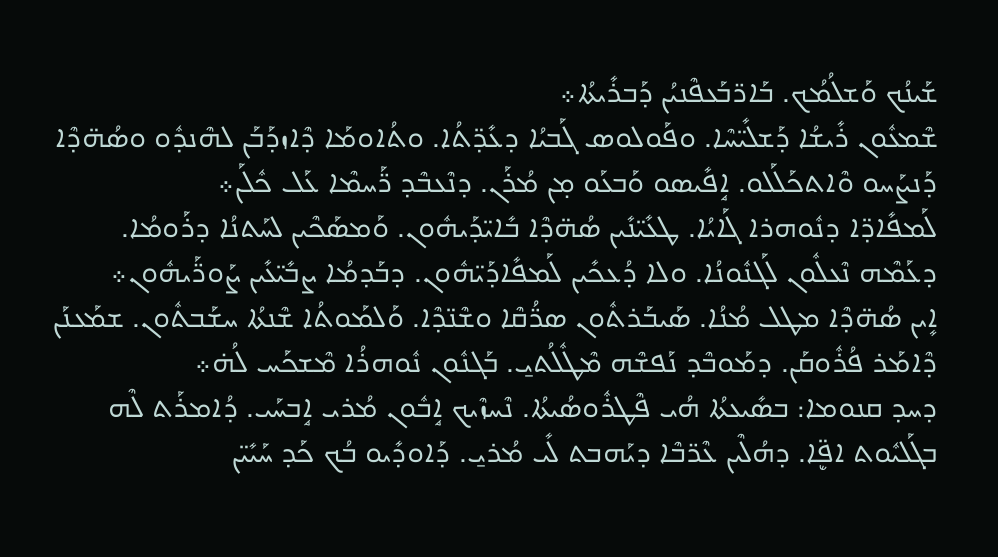ܫܰܝܢܳܟ ܘܰܫܠܳܡܳܟ. ܒܰܐܪ̈ܒܰܥܦܶܢܝܳܢ ܕܰܒܪܺܝܬܳܐ܀
ܫܶܡܥܽܘܢ ܪܺܝܫܳܐ ܕܰܫܠܺܝ̈ܚܶܐ. ܘܦܰܘܠܘܣ ܓܰܒܝܳܐ ܕܥܺܕ̈ܬܳܐ. ܘܬܳܐܘܡܰܐ ܕܶܐܙܕܰܒܰܢ ܠܗܶܢܕܽܘ ܘܣܳܗ̈ܕܶܐ ܕܰܢܨܰܚܘ ܘܶܐܬܟܰܠܰܠܘ. ܐܱܦܺܝܣܘ ܘܰܒܥܰܘ ܡ̣ܢ ܡܳܪܰܢ. ܕܢܶܥܒܶܕ ܪ̈ܰܚܡܶܐ ܥܰܠ ܟܽܠܰܢ܀
ܠܰܡܦܺܐܕ̈ܐ ܕܢܽܘܗܪܐ ܓܰܐܝܳܐ. ܛܥܺܝ̈ܢܺܝܢ ܣܳܗ̈ܕܶܐ ܒܺܐܝ̈ܕܰܝܗܽܘܢ. ܘܰܡܣܰܟܶܝܢ ܠܚܰܬܢܳܐ ܕܪܰܘܡܳܐ. ܕܥܰܡܶܗ ܢܶܥܠܽܘܢ ܠܰܓܢܽܘܢܳܐ. ܘܠܐ ܕܳܥܟܺܝܢ ܠܰܡܦܺܐܕܰܝ̈ܗܽܘܢ. ܕܒܰܕܡܳܐ ܨܒܺܝ̈ܥܺܝܢ ܨܰܘܪ̈ܰܝܗܽܘܢ܀
ܐܻܝܢ ܣܳܗ̈ܕܶܐ ܡܛܠ ܡܳܢܳܐ. ܣܰܝܒܰܪܬܽܘܢ ܣܪ̈ܳܩܶܐ ܘܫܶܢ̈ܕܶܐ. ܘܰܠܡܰܘܬܳܐ ܫܶܢܬܳܐ ܚܫܰܒܬܽܘܢ. ܫܡܰܥܢܰܢ ܕܶܐܡܰܪ ܦܳܪܽܘܩܰܢ. ܕܡܰܘܒܶܕ ܢܰܦܫܶܗ ܡܶܛܽܠܳܬܝ̱. ܒܰܓܢܽܘܢ ܢܽܘܗܪܳܐ ܡܶܫܟܰܚ ܠܳܗ̇܀
ܕܚܕ ܩܢܘܡܐ: ܒܣܺܝܥܬܳܐ ܗܳܝ ܦܶܛܪܽܘܣܳܝܬܳܐ. ܢܶܚܙܶܝܟ ܐܱܒܽܘܢ ܡܳܪܝ ܐܱܒܚܰܝ. ܕܳܐܡܪܰܬ ܠܶܗ ܒܓܰܠܝܽܘܬ ܐܦܷ̈ܐ. ܕܗܳܠܶܝܢ ܥܶܪ̈ܒܶܐ ܕܝܰܗܒܬ ܠܺܝ ܡܳܪܝ̱. ܕܰܐܘܕܺܝܘ ܒܳܟ ܟܰܕ ܚܰܝܺܝ̈ܢ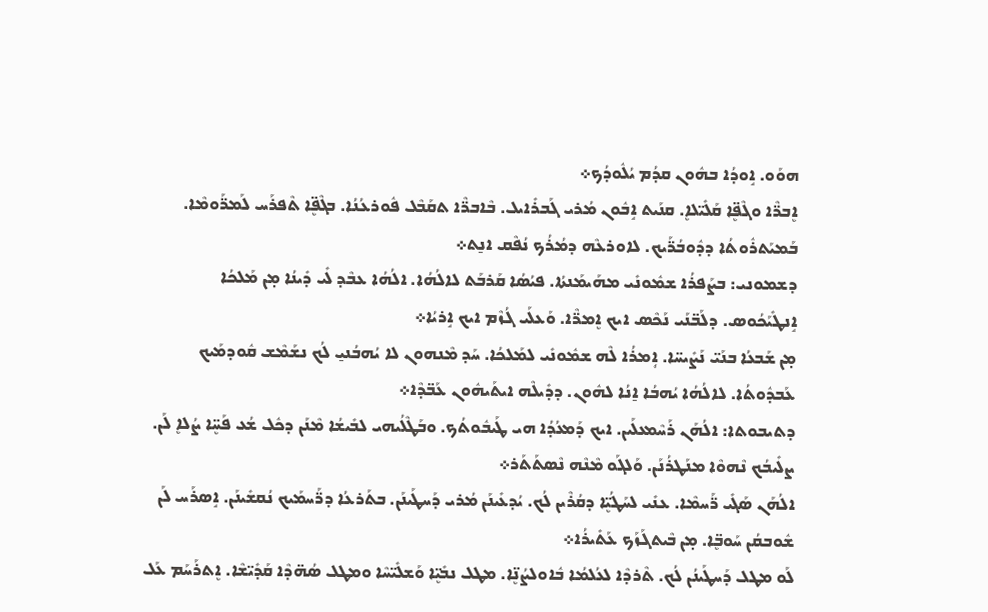ܗܘܰܘ. ܐܱܘܕܳܐ ܒܗܽܘܢ ܩܕܳܡ ܝܳܠܽܘܕܳܟ܀
ܐܷܒܪ̈ܶܐ ܘܓܶܦܷ̈ܐ ܩܰܠܺܝ̈ܠܐܷ. ܩܢܰܝܬ ܐܱܒܽܘܢ ܡܳܪܝ ܓܰܒܪܺܐܝܠ. ܒܶܐܒܪ̈ܶܐ ܬܩܰܒܶܠ ܦܽܘܪܥܳܢܳܐ. ܒܓܶܦܷ̈ܐ ܬܶܦܪܰܚ ܠܰܡܪ̈ܰܘܡܶܐ. ܒܰܡܝܰܬܪܽܘܬܳܐ ܕܕܽܘܒܳܪ̈ܰܝܟ. ܠܐܘܪܥܶܗ ܕܡܳܪܳܟ ܢܳܦܶܩ ܐܢ̱ܬ܀
ܕܫܡܘܢܝ: ܒܨܰܦܪܳܐ ܫܡܽܘܢܺܝ ܡܗܰܝܡܰܢܬܳܐ. ܦܝܳܣܳܐ ܩܰܪܒܰܬ ܠܐܠܳܗܳܐ. ܐܠܳܗܳܐ ܥܒܶܕ ܠܺܝ ܕܺܝܢܳܐ ܡ̣ܢ ܡܰܠܟܳܐ ܐܱܢܛܺܝܰܟܳܘܣ. ܕܠܰܒ̈ܢܰܝ ܢܰܟܶܣ ܐܝܟ ܐܷܡܪ̈ܶܐ. ܘܰܥܠܰܝ ܓܳܙܶܡ ܐܝܟ ܐܱܪܝܳܐ܀
ܡ̣ܢ ܫܰܒܥܳܐ ܒܢܰܝ̈ ܢܰܨܺܝܚ̈ܐ. ܐܴܡܪܳܐ ܠܶܗ ܫܡܽܘܢܺܝ ܠܡܰܠܟܳܐ. ܚܰܕ ܡܶܢܗܘܢ ܠܐ ܝܳܗܒܳܢܝ̱ ܠܳܟ ܢܫܰܡܶܫ ܩܽܘܕܡܰܝܟ ܥܰܒܕܽܘܬܳܐ. ܠܐܠܳܗܳܐ ܝܳܗܒܳܐ ܐ̱ܢܳܐ ܠܗܽܘܢ. ܕܕܺܝܠܶܗ ܐܝܬܰܝܗܽܘܢ ܥܰܒ̈ܕܶܐ܀
ܕܬܝܒܘܬܐ: ܐܠܳܗܰܢ ܪܰܚܶܡܥܠܰܝܢ. ܐܝܟ ܕܰܡܥܳܕܳܐ ܗܝ ܛܰܝܒܽܘܬܳܟ. ܘܒܰܛܶܠܳܝܗܝ ܠܒܺܝܫܳܐ ܡܶܢܰܢ ܕܟܽܠ ܫܳܥ ܦܰܚܷ̈ܐ ܨܳܠܐܷ ܠܰܢ. ܨܠܺܝܒܳܟ ܢܶܗܘܶܐ ܡܢܰܛܪܳܢܰܢ. ܘܰܠܓܰܘ ܡܶܢܶܗ ܢܶܣܬܰܬܰܪ܀
ܐܠܳܗܰܢ ܣܰܓܺܝ ܪ̈ܰܚܡܶܐ. ܥܢܺܝ ܠܚܰܛܳܝܷ̈ܐ ܕܩܳܪܶܝܢ ܠܳܟ. ܝܳܕܥܺܝܢܰܢ ܡܳܪܝ ܕܰܚܛܰܝܢܰܢ. ܒܬܰܪܥܳܐ ܕܪ̈ܰܚܡܰܝܟ ܢܳܩܫܺܝܢܰܢ. ܐܱܣܪܰܚ ܠܰܢ ܫܽܘܒܩܳܢ ܚܰܘܒܷ̈ܐ. ܡ̣ܢ ܒܶܝܬܓܰܙܰܟ ܥܰܬܺܝܪܳܐ܀
ܠܰܘ ܡܛܠ ܕܰܚܛܰܝܢܳܢ ܠܳܟ. ܬܶܪܕܶܐ ܠܥܳܠܡܳܐ ܒܽܐܘܠܨܳܢܷ̈ܐ. ܡܛܠ ܢܒܺܝܷ̈ܐ ܘܰܫܠܺܝ̈ܚܶܐ ܘܡܛܠ ܣܳܗ̈ܕܶܐ ܩܰܕܺܝ̈ܫܶܐ. ܐܷܬܪܰܚܰܡ ܥܰܠ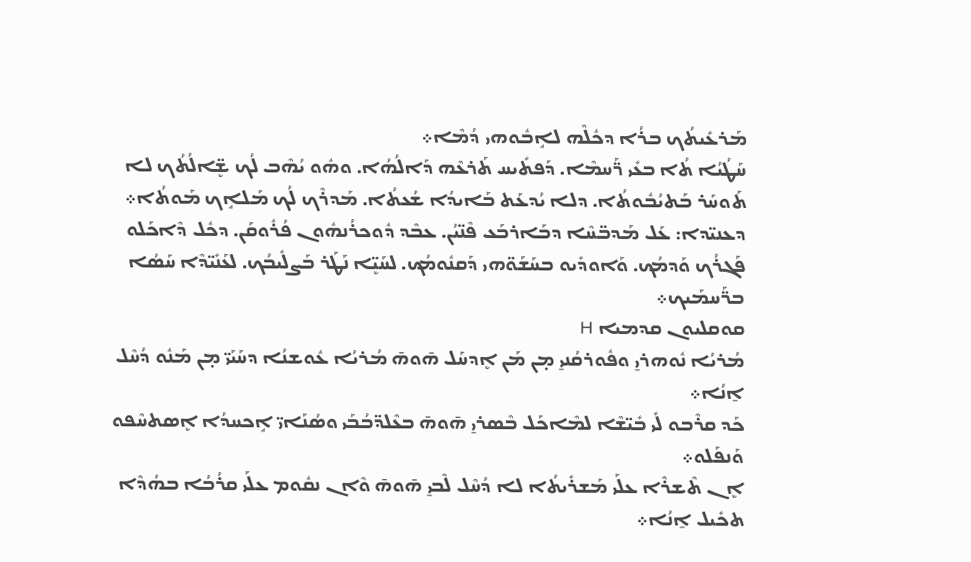ܡܰܪܥܺܝܬܳܟ ܒܪܳܐ ܕܟܽܠܶܗ ܠܐܱܒܽܘܗܝ ܕܳܡܶܐ܀
ܚܰܛܳܝܳܐ ܬܳܐ ܒܥܺܝ ܪ̈ܰܚܡܶܐ. ܕܰܦܬܺܝܚ ܬܰܪܥܶܗ ܕܰܐܠܳܗܳܐ. ܘܗܽܘ ܝܳܗܶܒ ܠܳܟ ܫܷ̈ܐܠܳܬܳܟ ܠܐ ܬܰܘܚܰܪ ܒܰܬܝܳܒܽܘܬܳܐ. ܕܠܐ ܝܳܕܥܰܬ ܒܰܐܝܕܳܐ ܫܳܥܬܳܐ. ܡܰܕܪܶܟ ܠܳܟ ܡܰܠܐܱܟ ܡܰܘܬܳܐ܀
ܕܥܢܝ̈ܕܐ: ܥܰܠ ܡܰܕܒ̈ܚܶܐ ܕܒܰܐܪܒܰܥ ܦܶܢ̈ܝܳܢ. ܥܒܶܕ ܕܽܘܟܪܳܢܗܽܘܢ ܦܳܪܽܘܩܰܢ. ܕܟܽܠ ܕܶܐܟܰܠܘ ܦܰܓܪܳܟ ܘܰܕܡܳܟ. ܘܰܐܘܕܺܝܘ ܒܚܰܫܰܘ̈ܗܝ ܕܰܩܢܽܘܡܳܟ. ܠܚܰܝܷ̈ܐ ܢܰܛܰܪ ܒܰܨܠܺܝܒܳܟ. ܠܥܰܢܺܝ̈ܕܶܐ ܚܰܣܳܐ ܒܪ̈ܰܚܡܰܝܟ܀
ܩܘܩܠܝܘܢ ܩܕܡܝܐ H
ܡܳܪܝܳܐ ܢܽܘܗܪܝ̱ ܘܦܽܘܪܩܳܢܝ̱ ܡ̣ܢ ܡܰܢ ܐܷܕܚܰܠ ܗ̄ܘܗ̄ ܡܳܪܝܳܐ ܥܽܘܫܢܳܐ ܕܚܰܝܰܝ̈ ܡ̣ܢ ܡܰܢܽܘ ܕܳܚܶܠ ܐ̱ܢܳܐ܀
ܟܰܕ ܩܪܶܒܘ ܠܺܝ ܒܺܝ̈ܫܶܐ ܠܡܶܐܟܰܠ ܒܶܣܪܝ̱ ܗ̄ܘܗ̄ ܒܥܶܠܕ̈ܒܳܒܰܝ ܘܣܳܢܰܐܝ̈ ܐܱܟܚܕܳܐ ܐܷܣܬܚܶܦܘ ܘܰܢܦܰܠܘ܀
ܐܷܢ ܬܶܫܪܶܐ ܥܠܰܝ ܡܰܫܪܺܝܬܳܐ ܠܐ ܕܳܚܶܠ ܠܶܒܝ̱ ܗ̄ܘܗ̄ ܘܶܐܢ ܢܩܽܘܡ ܥܠܰܝ ܩܪܳܒܳܐ ܒܗܳܕܶܐ ܬܟܺܝܠ ܐ̱ܢܳܐ܀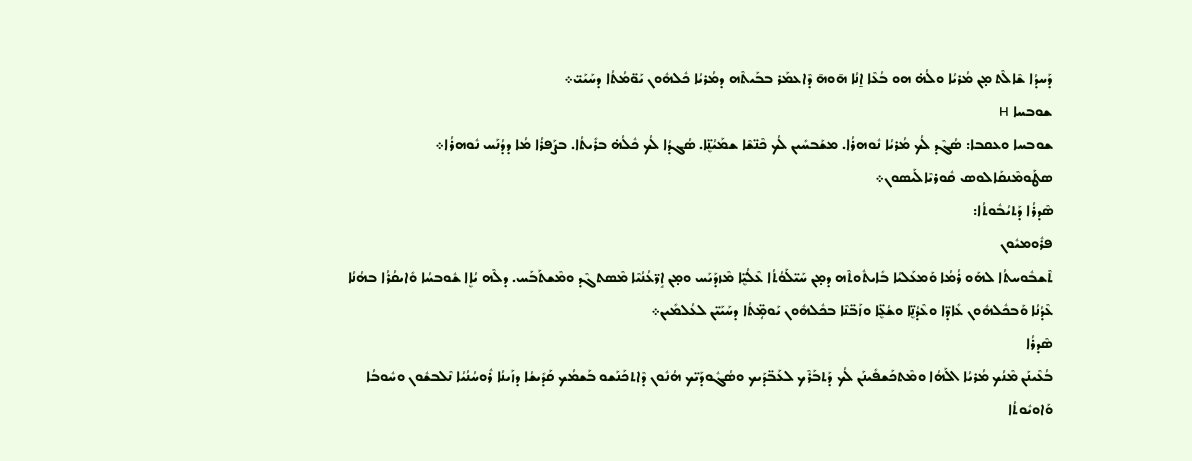ܕܰܚܕܳܐ ܫܶܐܠܶܬ ܡ̣ܢ ܡܳܪܝܳܐ ܘܠܳܗ̇ ܗܘ ܒܳܥܶܐ ܐ̱ܢܳܐ ܗ̄ܘܗ̄ ܕܶܐܥܡܰܪ ܒܒܰܝܬܶܗ ܕܡܳܪܝܳܐ ܟܽܠܗܽܘܢ ܝܰܘ̈ܡܳܬܳܐ ܕܚܰܝܰܝ̈܀
ܫܘܒܚܐ H
ܫܘܒܚܐ ܘܥܩܒܐ: ܣܳܓܶܕ ܠܳܟ ܡܳܪܝܳܐ ܢܽܘܗܪܳܐ. ܡܫܰܒܚܺܝܢ ܠܳܟ ܟܶܢ̈ܫܶܐ ܫܡܰܝܳܢܷ̈ܐ. ܣܳܓܕܳܐ ܠܳܟ ܟܽܠܳܗ̇ ܒܪܺܝܬܳܐ. ܒܨܰܦܪܳܐ ܡܳܐ ܕܕܳܢܰܚ ܢܽܘܗܪܳܐ܀
ܣܛܰܘܡܶܢܩܰܐܠܘܣ ܩܽܘܪܝܶܐܠܰܝܣܘܢ܀
ܣܶܕܪܳܐ ܕܰܬܝܳܒܽܘܬܳܐ:
ܦܪܽܘܡܝܽܘܢ
ܬܶܫܒܽܘܚܬܳܐ ܠܗܰܘ ܪܳܡܳܐ ܘܰܡܥܰܠܝܳܐ ܒܺܐܝܬܽܘܬܶܗ ܕܡ̣ܢ ܚܰܝ̈ܠܰܘܳܬܳܐ ܥܶܠܳܝܷ̈ܐ ܡܶܙܕܰܝܰܚ ܘܡ̣ܢ ܐܱܪ̈ܥܳܢܳܝܶܐ ܡܶܣܬܓܶܕ ܘܡܶܫܬܰܒܰܚ. ܕܠܶܗ ܝܳܐܷܐ ܫܽܘܒܚܳܐ ܘܺܐܝܩܳܪܳܐ ܒܗܳܢܳܐ ܥܶܕܳܢܳܐ ܘܰܒܟܽܠܗܽܘܢ ܥܺܐܕ̈ܐ ܘܥܶܕܳܢܷ̈ܐ ܘܫܳܥܷ̈ܐ ܘܙܰܒ̈ܢܶܐ ܒܟܽܠܗܽܘܢ ܝܰܘܡܴ̈ܬܳܐ ܕܚܰܝܰܝ̈ܢ ܠܥܳܠܡܺܝܢ܀
ܣܶܕܪܳܐ
ܒܳܥܶܝܢܰܢ ܡܶܢܳܟ ܡܳܪܝܳܐ ܐܠܰܗܳܐ ܘܡܶܬܟܰܫܦܺܝܢܰܢ ܠܳܟ ܕܰܬܒܰܪܶܟ ܠܥܰܒ̈ܕܰܝܟ ܘܣܳܓܽܘܕܰܝ̈ܟ ܗܳܢܽܘܢ ܕܶܐܬܟܰܢܰܫܘ ܒܰܫܡܳܟ ܩܰܕܺܝܫܳܐ ܕܙܰܝܢܳܐ ܪܽܘܚܳܢܳܝܳܐ ܢܶܠܒܫܽܘܢ ܘܚܽܘܒܳܐ ܘܰܐܘܝܽܘܬܳܐ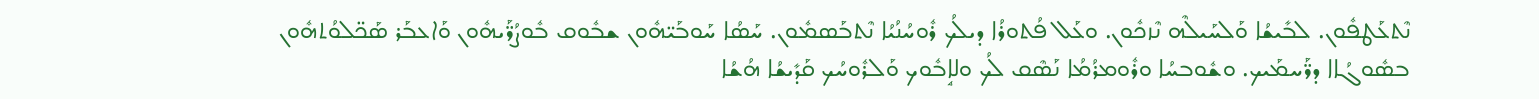ܢܶܬܥܰܛܦܽܘܢ. ܠܒܺܝܫܳܐ ܘܰܠܚܰܝܠܶܗ ܢܶܙܟܽܘܢ. ܘܥܰܠ ܦܳܬܘܪܳܐ ܕܝܠܳܟ ܪܽܘܚܳܢܳܝܳܐ ܢܶܬܒܰܣܡܽܘܢ. ܚܰܣܳܐ ܚܰܘܒܰܝ̈ܗܽܘܢ ܫܒܽܘܩ ܒܽܘܨܳܪ̈ܰܝܗܽܘܢ ܘܰܐܥܒܰܪ ܣܰܟ̈ܠܘܳܬܗܽܘܢ ܒܣܽܘܓܳܐܐ ܕܪ̈ܰܚܡܰܝܟ. ܘܫܽܘܒܚܳܐ ܘܪܽܘܡܪܳܡܳܐ ܢܰܣܶܩ ܠܳܟ ܘܠܐܱܒܽܘܟ ܘܰܠܪܽܘܚܳܟ ܩܰܕܺܝܫܳܐ ܗܳܫܳܐ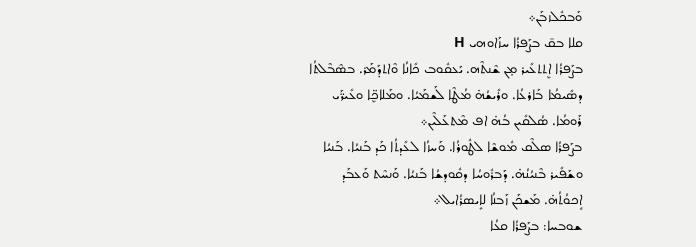ܘܰܒܟܽܠܙܒܰܢ܀
ܩܠܐ ܒܩ̄ ܒܨܰܦܪܳܐ ܚܙܰܐܘܗܝ H
ܒܨܰܦܪܳܐ ܐܷܬܬܥܺܝܪ ܡ̣ܢ ܫܶܢܬܶܗ. ܝܰܥܩܽܘܒ ܟܺܐܢܳܐ ܘܶܐܬܕܰܡܰܪ. ܒܣܶܒܶܠܬܳܐ ܕܣܺܝܡܳܐ ܒܰܐܪܥܳܐ. ܘܪܺܝܫܳܗ̇ ܡܳܛܶܐ ܠܰܫܡܰܝܳܐ. ܘܡܰܠܐܟܷ̈ܐ ܘܥܺܝܪ̈ܰܝ ܪܰܘܡܳܐ. ܣܳܠܩܺܝܢ ܒܳܗ̇ ܐܦ ܡܶܬܥܰܠܶܝܢ܀
ܒܨܰܦܪܳܐ ܣܠܶܩ ܡܽܘܫܶܐ ܠܛܽܘܪܳܐ. ܘܰܚܙܳܐ ܠܥܺܕܬܳܐ ܟܰܕ ܒܰܢܝܳܐ. ܒܰܢܝܳܐ ܘܫܰܦܺܝܪ ܒܶܢܝܳܢܳܗ̇. ܕܰܒܪܽܘܚܳܐ ܕܩܽܘܕܫܳܐ ܒܰܢܝܳܐ. ܘܰܢܚܶܬ ܘܰܥܒܰܕ ܐܱܟܘܳܬܳܗ̇. ܡܰܫܟܰܢ ܙܰܒܢܳܐ ܠܐܻܝܣܪܳܐܝܠ܀
ܫܘܒܚܐ: ܒܨܰܦܪܳܐ ܩܥܳܐ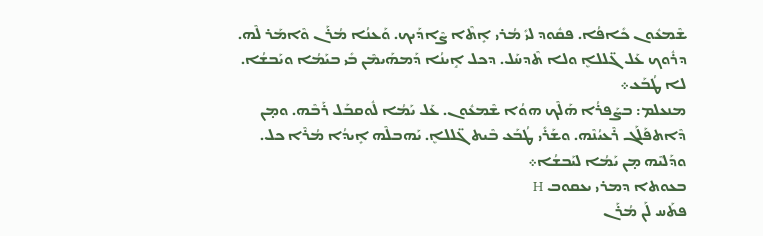ܫܶܡܥܽܘܢ ܟܺܐܦܳܐ. ܦܩܽܘܕ ܠܝܺ ܡܳܪܝ ܐܻܬܶܐ ܨܶܐܕܰܝܟ. ܘܰܥܢܳܐ ܡܳܪܰܢ ܘܶܐܡܰܪ ܠܶܗ. ܕܪܽܘܟ ܥܰܠ ܓ̈ܠܠܐܷ ܘܠܐ ܬܶܕܚܰܠ. ܕܟܠ ܐܱܝܢܳܐ ܕܰܡܗܰܝܡܶܢ ܒܺܝ ܒܝܰܡܳܐ ܘܝܰܒܫܳܐ. ܠܐ ܛܳܒܰܥ܀
ܡܢܥܠܡ: ܒܨܰܦܪܳܐ ܗܰܠܶܟ ܗܘܳܐ ܫܶܡܥܽܘܢ. ܥܰܠ ܝܰܡܳܐ ܠܽܘܩܒܰܠ ܪܰܒܶܗ. ܘܡ̣ܢ ܕܶܐܬܦܰܠܰܓ ܪܶܥܝܳܢܶܗ. ܘܫܰܪܺܝ ܛܳܒܰܥ ܒܶܝܬ ܓ̈ܠܠܐܷ. ܝܰܗܒܠܶܗ ܐܻܝܕܳܐ ܡܳܪܶܐ ܟܠ. ܘܕܰܠܝܶܗ ܡ̣ܢ ܝܰܡܳܐ ܠܝܰܒܫܳܐ܀
ܒܥܘܬܐ ܕܡܪܝ ܝܥܩܘܒ H
ܦܬܰܚ ܠܰܢ ܡܳܪܰܢ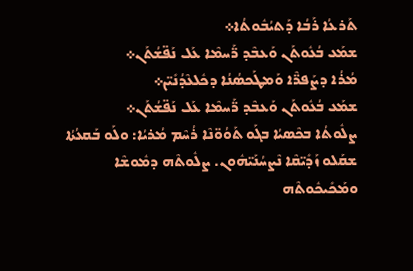ܬܰܪܥܳܐ ܪܰܒܳܐ ܕܰܬܝܳܒܽܘܬܳܐ܀
ܫܡܰܥ ܒܳܥܽܘܬܰܢ ܘܰܥܒܶܕ ܪ̈ܰܚܡܶܐ ܥܰܠ ܢܰܦ̈ܫܳܬܰܢ܀
ܡܳܪܳܐ ܕܨܰܦܪ̈ܶܐ ܘܰܡܛܰܟܣܳܢܳܐ ܕܟܽܠܥܶܕܳܢܺܝ̈ܢ܀
ܫܡܰܥ ܒܳܥܽܘܬܰܢ ܘܰܥܒܶܕ ܪ̈ܰܚܡܶܐ ܥܰܠ ܢܰܦ̈ܫܳܬܰܢ܀
ܨܠܽܘܬܳܐ ܒܟܶܣܝܳܐ ܒܓܰܘ ܬܰܘܳܘ̈ܢܶܐ ܪܳܚܶܡ ܡܳܪܝܳܐ: ܘܠܰܘ ܒܰܩܥܳܬܳܐ ܫܩܰܠܘ ܙܰܕܺܝ̈ܩܶܐ ܢܶܨܚܳܢܰܝ̈ܗܽܘܢ. ܨܠܽܘܬܶܗ ܕܡܽܘܫܶܐ ܘܡܰܟܺܝܟܽܘܬܶܗ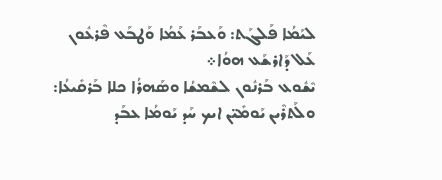ܠܝܰܡܳܐ ܦܰܠܓܰܬ: ܘܰܥܒܰܪ ܥܰܡܳܐ ܘܰܛܒܰܥ ܦܶܪܥܽܘܢ ܥܰܠ ܕܰܐܪܫܰܥ ܗܘܳܐ܀
ܝܶܫܽܘܥ ܒܰܪܢܽܘܢ ܠܫܶܡܫܳܐ ܘܣܰܗܪܳܐ ܟܠܐ ܒܰܪܩܺܝܥܳܐ: ܘܠܰܬܪܶܝܢ ܝܰܘܡܺܝ̈ܢ ܐܝܟ ܚܰܕ ܝܰܘܡܳܐ ܥܒܰܕ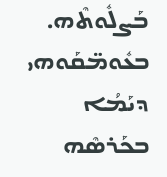ܒܰܨܠܽܘܬܶܗ. ܒܥܽܘܡ̈ܩܰܘܗܝ ܕܝܰܡܳܐ ܒܟܰܪܣܶܗ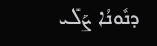ܕܢܽܘܢܳܐ ܨܰܠܺܝ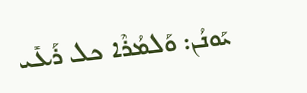ܝܰܘܢܳܢ: ܘܰܠܡܳܪܶܐ ܟܠ ܪܰܥܺܝ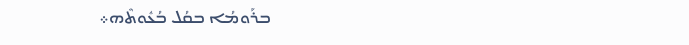ܒܪܰܘܡܳܐ ܒܩܳܠ ܒܳܥܽܘܬܶܗ܀